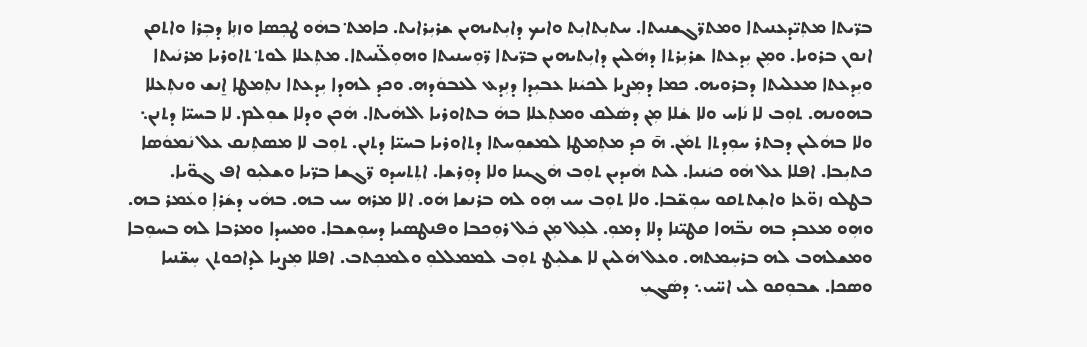ܒܪ̈ܝܬܐ ܡܬܼܝ̈ܕܥܢܝܬܐ ܘܡܬܪ̈ܓܫܢܝܬܐ. ܚܬܝܼܬܐܝܼܬ ܘܐܝܟ ܕܐܝܼܬܝܗܝܢ ܫܪܝܼܪܐܝܬ. ܟܐܡܬ݀ ܒܗܿܘ ܛܟܼܣܐ ܘܙܢܼܐ ܕܒܼܪܐ ܘܐܬܩܢ ܐܢܘܢ ܒܪܘܝܐ. ܘܡܼܢ ܝܼܕܥܬܐ ܫܪܝܼܪܬܐ ܕܗܿܠܝܢ ܕܐܝܼܬܝܗܝܢ ܒܪ̈ܝܬܐ ܪ̈ܘܼܚܢܝܬܐ ܘܗܘܼܠ̈ܢܝܬܐ. ܡܬܼܥܠܐ ܠܘܬ݀ ܬܐܘܪܝܐ ܡܪܢܿܝܬܐ ܘܝܼܕܥܬܐ ܡܥܠܝܬܐ ܕܒܪܘܝܗ. ܟܡܐ ܕܡܼܨܝܐ ܠܟܝܿܢܐ ܥܒܝܼܕܐ ܕܢܼܕܥ ܠܥܒܘܿܕܗ. ܘܟܕ ܠܗܕܐ ܝܼܕܥܬܐ ܢܬܼܡܛܐ ܐ̱ܢܫ ܘܢܬܼܥܠܐ ܒܗܘܢܗ. ܬܘܼܒ ܠܐ ܢܿܐܚ ܘܠܐ ܫܿܠܐ ܡܼܢ ܕܣܿܠܩ ܘܡܬܼܥܠܐ ܒܗܿ ܒܬܐܘܪܝܐ ܐܠܗܿܝܬܐ. ܗܿܟܢ ܘܕܠܐ ܫܘܼܠܡ. ܠܐ ܒܚܝ̈ܐ ܕܬܢܢ܆ ܘܠܐ ܒܗܿܠܝܢ ܕܒܬܪ ܚܘܼܕܬܐ ܬܡܿܢ. ܗ̄ ܟܕ ܡܬܼܡܛܐ ܠܡܫܘܼܚܬܐ ܕܬܐܘܪܝܐ ܒܚܝ̈ܐ ܕܬܢܢ. ܬܘܼܒ ܠܐ ܡܣܬܼܢܩ ܥܠ ܢܿܡܘܿܣܐ ܟܬܝܼܒܐ. ܐܦܠܐ ܥܠ ܗܿܘ ܟܝܿܢܝܐ. ܠܝܬ ܗܿܝܕܝܢ ܬܘܼܒ ܗܿܓܝܢܐ ܘܠܐ ܕܘܼܪܫܐ. ܐܬܼܬܚܕܘ ܪ̈ܓܫܐ ܒܪ̈ܝܐ ܘܫܠܝܼܘ ܐܦ ܓܘ̈ܝܐ. ܒܛܠܘ ܙܘ̈ܥܐ ܘܐܫܼܬܬܩܘ ܚܘܼܫ̈ܒܐ. ܘܠܐ ܬܘܼܒ ܚܝ ܗܼܘ ܠܗ ܒܪܢܫܐ ܗܿܘ. ܐܠܐ ܡܪܗ ܚܝ ܒܗ. ܒܗܿܝ ܕܫܿܪܐܼ ܘܥܿܡܪ ܒܗ. ܘܗܼܘ ܡܥܒܕ ܒܗ ܢܒ̈ܗܐ ܩܛܝ̈ܢܐ ܕܠܐ ܕܡܘܼ. ܠܥܼܠ ܡܼܢ ܟܿܠ ܪܘܼܟܒܐ ܘܦܢܛܣܝܐ ܕܚܘܼܫܒܐ. ܘܡܚܕܐ ܘܡܪܒܐ ܠܗ ܒܚܘܼܒܐ ܘܡܫܠܗܒ ܠܗ ܒܪܚܼܡܬܗ. ܘܥܠ ܗܿܠܝܢ ܠܐ ܫܠܝܼܛ ܬܘܼܒ ܠܡܡܠܠܘܼ ܘܠܡܟܼܬܒ. ܐܦܠܐ ܡܼܨܝܐ ܠܕܐܟܘܬܢ ܚܼܫ̈ܢܝܐ ܘܣܟܐ. ܫܒܘܼܩܘ ܠܝ ܐܚ̈ܝ܆ ܕܣܿܓܝܼ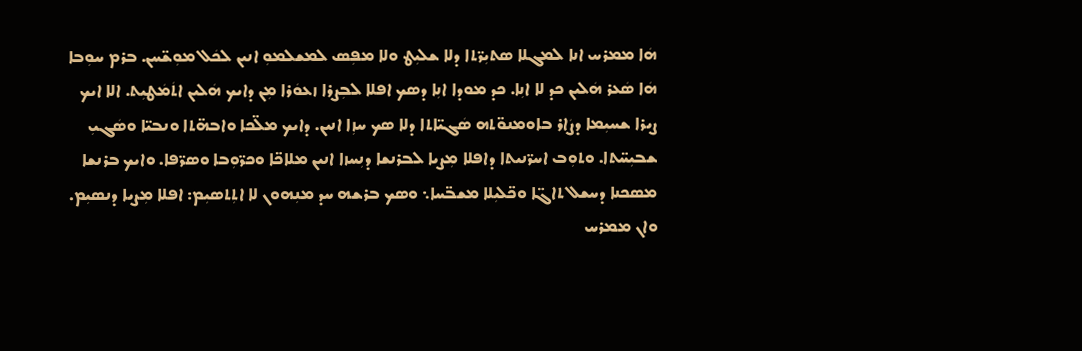ܗܿܐ ܡܡܪܚ ܐܢܐ ܠܡܓܠܐ ܣܬܝܼܪ̈ܬܐ ܕܠܐ ܫܠܝܼܛ ܘܠܐ ܡܦܼܣ ܠܡܫܠܡܘܼ ܐܢܝܢ ܠܟܿܠ ܡܘܼܫ̈ܚܢ. ܒܪܡ ܚܘܼܒܐ ܗܿܐ ܣܿܥܪ ܗܿܠܝܢ ܟܕ ܠܐ ܐܢܼܐ. ܟܕ ܡܘܕܐ ܐܢܼܐ ܕܣܟ ܐܦܠܐ ܠܒܼܨܪܐ ܙܥܘܿܪܐ ܡܼܢ ܕܐܝܟ ܗܿܠܝܢ ܐܬܿܡܿܛܝܼܬ. ܐܠܐ ܐܝܟ ܨܝܪܐ ܫܚܝܼܡܐ ܕܨܿܐܪ ܒܐܘܡܢܘ̈ܬܗ ܣܿܓܝ̈ܐܬܐ ܕܠܐ ܣܟ ܚܙܼܐ ܐܢܝܢ. ܕܐܝܟ ܡܠ̈ܟܐ ܘܐܒܗ̈ܬܐ ܘܢܒܝ̈ܐ ܘܣܿܓܝܼ ܫܒܝܼܚ̈ܬܐ. ܘܬܘܼܒ ܐܚܪ̈ܢܝܬܐ ܕܐܦܠܐ ܡܼܨܝܐ ܠܒܪܢܫܐ ܕܢܼܚܙܐ ܐܢܝܢ ܡܠܐܟ̈ܐ ܘܟܪ̈ܘܼܒܐ ܘܣܪ̈ܦܐ. ܘܐܝܟ ܒܪܢܫܐ ܡܣܟܢܐ ܕܚܫܠ ܬܐܓ̈ܐ ܘܟ̈ܠܝܼܠܐ ܡܫܒ̈ܚܐ܆ ܘܣܟ ܒܪܫܗ ܚܕ ܡܢܼܗܘܢ ܠܐ ܐܬܼܬܣܝܼܡ: ܐܦܠܐ ܡܼܨܝܐ ܕܢܣܝܼܡ. ܘܐܢ ܡܡܪܚ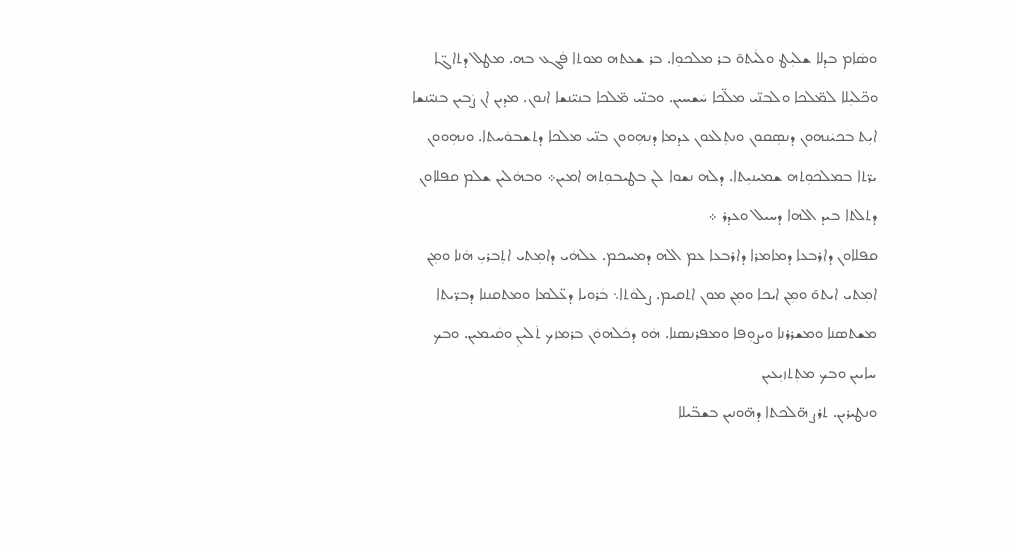ܘܣܿܐܡ ܒܕܠܐ ܫܠܝܼܛ ܘܠܿܝܬܘ̄ ܒܪ ܡܠܟܘܼܐ. ܒܪ ܫܥܬܗ ܡܘܬܐ ܦܿܓܥ ܒܗ. ܡܛܠ ܕܬܐܓ̈ܐ ܘܟ̈ܠܝܼܠܐ ܠܡ̈ܠܟܐ ܘܠܒܢ̈ܝ ܡܠ̈ܟܐ ܚܿܫܚܝܢ. ܘܒܢ̈ܝ ܡ̈ܠܟܐ ܒܢܝ̈ܢܫܐ ܐܢܘܢ. ܡܕܝܢ ܐܢ ܨܿܒܝܢ ܒܢܝ̈ܢܫܐ ܐܝܼܬ ܒܟܝܿܢܗܘܢ ܕܢܣܼܩܘܢ ܘܢܬܼܠܥܘܢ ܥܕܡܐ ܕܢܗܼܘܘܢ ܒܢ̈ܝ ܡܠܟܐ ܕܬܫܒܘܿܚܬܐ. ܘܢܗܼܘܘܢ ܝܪ̈ܬܐ ܒܡܠܟܘܼܬܗ ܫܡܝܢܝܼܬܐ. ܕܠܗ ܢܫܘܐ ܠܢ ܒܛܝܒܘܼܬܗ ܐܡܝܢ܀ ܘܒܗܿܠܝܢ ܫܠܡ ܩܦܠܐܘܢ ܕܬܠܬܐ ܒܝܕ ܐܠܗܐ ܕܚܝܠ ܘܥܕܪ ܀
ܩܦܠܐܘܢ ܕܐܪܒܥܐ ܕܡܐܡܪܐ ܕܐܪܒܥܐ ܥܡ ܐܠܗ ܕܡܚܟܡ. ܥܠܗܿܝ ܕܐܡܼܬܝ ܐܬܼܒܪܝܼ ܗܿܢܐ ܘܡܼܢ ܐܡܼܬܝ ܐܝܬܘ̄ ܘܡܼܢ ܐܝܟܐ ܘܡܼܢ ܡܘܢ ܐܬܩܝܡ. ܨܠܘܿܬܐ܆ ܒܿܪܘܝܐ ܕܥ̈ܠܡܐ ܘܡܬܩܢܢܐ ܕܒܪ̈ܝܬܐ ܡܫܬܣܢܐ ܘܡܫܪܪܢܐ ܘܝܨܘܼܦܐ ܘܡܦܪܢܣܢܐ. ܗܿܘ ܕܟܿܠܗܘܿܢ ܒܪܡܙܟ ܬܿܠܝܢܼ ܘܩܿܝܡܝܢ. ܘܒܟ ܚܐܝܝܢ ܘܒܟ ܡܬܼܬܙܝܼܥܝܢ
ܘܢܛܝܪܝܢ. ܬܪܨ ܗ̈ܠܟܬܐ ܕܗ̈ܘܢܝܢ ܒܫܒ̈ܝܠܐ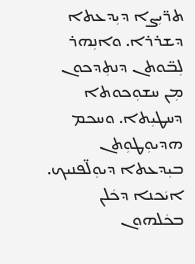ܬܪ̈ܝܼܨܐ ܕܝܼܕܥܬܐ ܕܫܪܪܐ. ܘܐܢܼܗܪ ܠܼܒ̈ܘܬܢ ܕܢܬܼܕܟܘܢ ܡܼܢ ܚܫܘܼܟܘܬܐ ܕܚܛܝܼܬܐ. ܘܚܟܡ ܗܕܝܘܼܛܘܼܬܢ ܒܝܼܕܥܬܐ ܕܝܘܼܠ̈ܦܢܝܟ. ܐܝܿܟܢܐ ܕܟܿܠܢ ܒܟܿܠܗܘܢ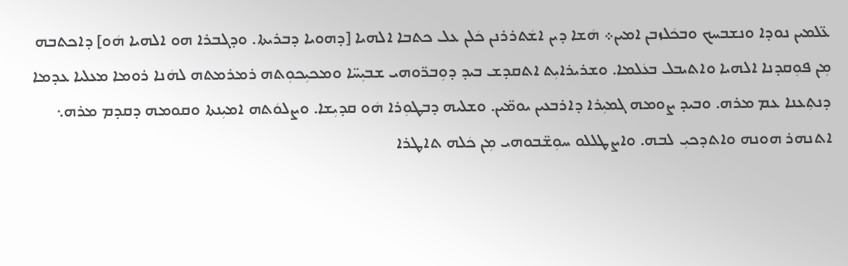ܥ̈ܠܡܝܢ ܢܘܕܐ ܘܢܫܒܚܟ ܘܒܟܿܠܙܒܢ ܐܡܝܢ܀ ܗܿܫܐ ܕܝܢ ܐܫܿܬܪܪܢܢ ܟܿܠܢ ܥܠ ܟܬܒܐ ܐܠܗܝܐ [ܕܗܘܝܐ ܕܒܪܝܬܐ. ܘܕܓܒܪܐ ܗܘ ܐܠܗܝܐ ܗܿܘ] ܕܐܟܬܒܗ ܡܼܢ ܦܘܼܩܕܢܐ ܐܠܗܝܐ ܘܐܬܝܒܠ ܒܥܿܠܡܐ. ܘܫܪܝܪܐܝܼܬ ܐܬܩܕܫ ܒܝܕ ܕܘܼܒܪ̈ܘܗܝ ܫܒܝܼܚ̈ܐ ܘܡܟܝܼܟܘܼܬܗ ܪܡܪܡܬܗ ܠܗܿܢܐ ܪܘܡܐ ܡܥܠܝܐ ܥܕܡܐ ܕܢܬܼܥܢܐ ܥܡ ܡܪܗ. ܘܒܝܕ ܨܘܡܗ ܓܡܝܼܪܐ ܕܐܪܒܥܝܢ ܝܘܡ̈ܝܢ. ܘܫܠܝܗ ܕܒܛܘܼܪܐ ܗܿܘ ܩܕܝܼܫܐ. ܘܨܠܘܿܬܗ ܐܡܝܼܢܬܐ ܘܩܘܡܗ ܕܩܕܡ ܡܪܗ܆ ܐܬܢܗܪ ܗܘܢܗ ܘܐܬܕܟܝܼ ܠܒܗ. ܘܐܨܛܠܠܘ ܚܘܼܫ̈ܒܘܗܝ ܡܼܢ ܟܿܠܗ ܬܐܛܪܐ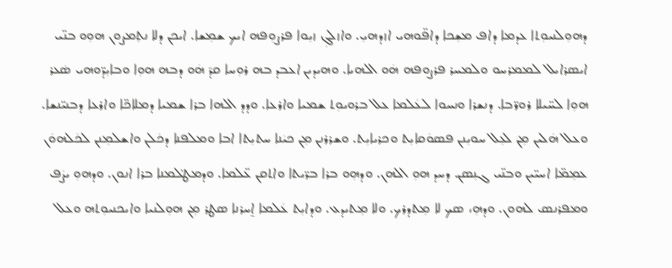ܕܗܘܼܠܢܝܘܼܬܐ ܥܕܡܐ ܕܐܦ ܡܫܼܟܐ ܕܐܦ̈ܘܗܝ ܐܙܕܗܝܼ. ܘܐܙܠܓܼ ܙܝܼܘܐ ܦܪܨܘܼܦܗ ܐܝܟ ܫܡܼܫܐ. ܐܝܟܢ ܕܠܐ ܢܬܼܡܨܘܢ ܗܘܼܘ ܒܢ̈ܝ ܐܝܣܪܐܝܠ ܠܡܡܪܚܘ ܘܠܡܚܪ ܦܪܨܘܦܗ ܗܿܘ ܐܠܗܝܐ. ܘܗܝܕܝܢ ܐܥܒܕ ܒܗ ܪܘܼܚܐ ܩܕ̄ ܗܿܘ ܕܒܗ ܗܘܼܐ ܘܒܐܝܼܕ̈ܘܗܝ ܣܿܥܪ ܗܘܼܐ ܠܚ̈ܝܠܐ ܪܘܪ̈ܒܐ. ܕܢܫܪܐ ܘܢܚܘܐ ܠܥܿܠܡܐ ܥܠ ܒܪܘܝܘܼܬ ܫܡܝܐ ܘܐܪܥܐ. ܘܕܕ ܐܠܗܐ ܒܪܐ ܫܡܝܐ ܕܡܠܐܟ̈ܐ ܘܐܪܥܐ ܕܒܢܝ̈ܢܫܐ. ܘܥܠ ܗܿܠܝܢ ܡܼܢ ܠܥܼܠ ܚܘܝܼܢܢ ܦܣܘܿܩܐܝܼܬ ܘܟܪܝܐܝܼܬ. ܘܫܪܪܢܢ ܡܼܢ ܟܝܿܢܐ ܚܬܝܼܬܐ ܐܒܐ ܘܡܠܦܢܐ ܕܟܿܠܢ ܘܐܫܠܡܼܢܢ ܠܟܿܠܗܘܿܢ ܥܡܼܡ̈ܐ ܐܚܝ̈ܝܢ ܘܒܢ̈ܝ ܓܢܼܣܢ. ܕܚܕ ܗܘܼ ܐܠܗܢ. ܘܕܗܼܘ ܒܪܐ ܒܪ̈ܝܬܐ ܘܐܬܩܢ ܥ̈ܠܡܐ. ܘܕܡܛ݀ܠܡܢܐ ܒܪܐ ܐܢܘܢ. ܘܕܗܘܼ ܝܨܿܦ ܘܡܦܪܢܣ ܠܗܘܢ. ܘܕܗܼ، ܣܟ ܠܐ ܡܼܬܕܪܟ. ܘܠܐ ܡܼܬܝܕܥ. ܘܕܐܝܼܬ ܥܿܠܡܐ ܐ̱ܚܪܢܐ ܣܛܪ ܡܼܢ ܗܘܼܠܢܝܐ ܘܐܝܟܢܝܘܼܬܗ ܘܥܠ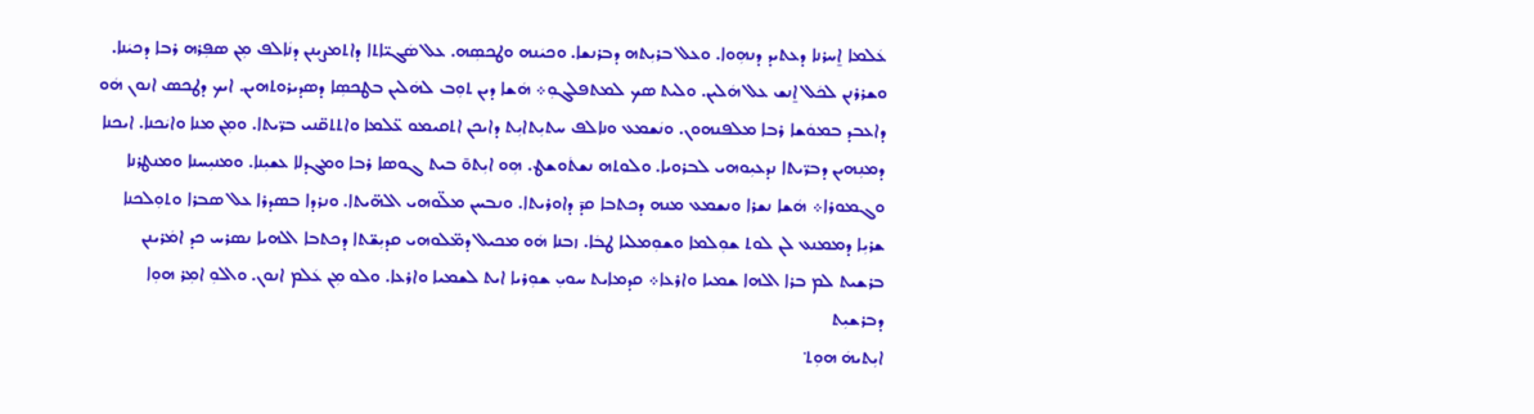ܥܿܠܡܐ ܐ̱ܚܪܢܐ ܕܥܬܝܕ ܕܢܗܼܘܐ. ܘܥܠ ܒܪܝܼܬܗ ܕܒܪܢܫܐ. ܘܟܝܿܢܗ ܘܛܟܣܼܗ. ܥܠ ܣܿܓܝ̈ܐܬܐ ܕܐܬܡܨܝܼܢܢ ܕܢܿܐܠܦ ܡܼܢ ܣܦܼܪܗ ܪܒܐ ܕܟܝܿܢܐ. ܘܫܪܪܢܢ ܠܟܿܠ ܐ̱ܢܫ ܥܠ ܗܿܠܝܢ. ܘܠܝܬ ܣܟ ܠܡܬܦܠܓܘܼ܀ ܗܿܫܐ ܕܝܢ ܬܘܼܒ ܠܗܿܠܝܢ ܒܛܟܣܼܐ ܕܣܕܝܪܘܬܗܝܢ. ܐܝܟ ܕܛܟܣ ܐܢܘܢ ܗܿܘ ܕܐܥܒܕ ܒܡܘܿܫܐ ܪܒܐ ܡܠܦܢܗܘܢ. ܘܢܿܫܡܥ ܘܢܐܠܦ ܚܬܝܼܬܐܝܼܬ ܕܐܝܟܢ ܐܬܩܝܡܘ ܥ̈ܠܡܐ ܘܐܬܬܩ̈ܢܝ ܒܪ̈ܝܬܐ. ܘܡܼܢ ܡܢܐ ܘܐܝܿܟܢܐ. ܐܝܟܢܐ ܕܡܢܼܗܝܢ ܕܒܪ̈ܝܬܐ ܢܕܥܝܼܘܗܝ ܠܒܪܘܝܐ. ܘܠܘܬܗ ܢܫܬܿܘܫܛ. ܗܼܘ ܐܝܼܬܘ̄ ܒܝܬ ܓܘܣܐ ܪܒܐ ܘܡܓܕܠܐ ܥܫܝܼܢܐ. ܘܡܢܝܼܚܢܐ ܘܡܢܛܪܢܐ ܘܓܡܘܪܐ܀ ܗܿܫܐ ܢܫܪܐ ܘܢܫܡܥ ܡܢܗ ܕܟܬܒܐ ܩܕ̄ ܕܐܘܪܝܬܐ. ܘܢܒܚܢ ܡܠ̈ܘܗܝ ܐܠܗ̈ܝܬܐ. ܘܢܪܕܐ ܒܣܕܪܐ ܥܠ ܣܒܪܐ ܘܬܘܼܠܟܢܐ ܫܪܝܼܐ ܕܡܡܢܥ ܠܢ ܠܘܬ ܫܘܼܠܡܐ ܘܫܘܼܡܠܝܐ ܛܒܿܐ. ܙܒܢܐ ܗܿܘ ܡܟܝܠ ܕܡ̈ܠܘܗܝ ܩܕܝܼܫ̈ܬܐ ܕܟܬܒܐ ܐܠܗܝܐ ܢܣܪܚ ܟܕ ܐܡܿܪܝܢܢ ܒܪܫܝܬ ܠܡ ܒܪܐ ܐܠܗܐ ܫܡܝܐ ܘܐܪܥܐ܀ ܩܕܡܐܝܬ ܚܘܝܼ ܫܘܼܪܝܐ ܐܝܬ ܠܫܡܝܐ ܘܐܪܥܐ. ܘܠܘ ܡܼܢ ܥܿܠܡ ܐܢܘܢ. ܘܐܠܘܼ ܐܡܼܪ ܗܘܼܐ ܕܒܪܫܝܼܬ
ܐܝܼܬܝܗܿ ܗܘܼܬ݀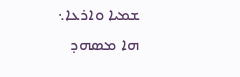ܫܡܝܐ ܘܐܪܥܐ܆ ܗܐ ܡܣܗܕ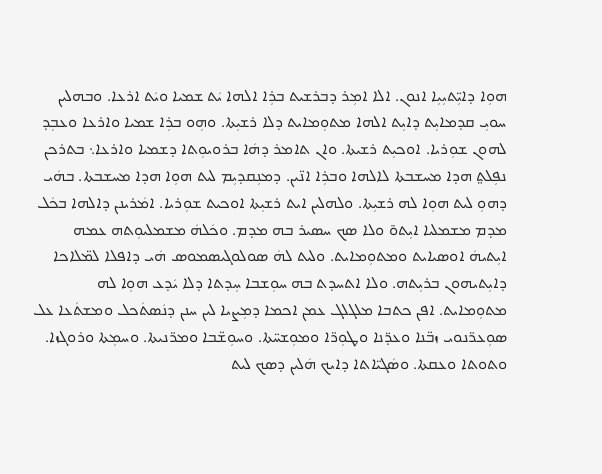ܗܘܼܐ ܕܐܝܼ̈ܬܝܼܝܼܐ ܐܢܘܢ. ܐܠܐ ܐܡܼܪ ܕܒܪܫܝܬ ܒܪܼܐ ܐܠܗܐ ܝܿܬ ܫܡܝܐ ܘܝܿܬ ܐܪܥܐ. ܘܒܗܠܝܢ ܚܘܝܼ ܩܕܡܐܝܼܬ ܕܐܝܼܬ ܐܠܗܐ ܡܬܘܼܡܐܝܬ ܕܠܐ ܪܫܝܼܬܐ. ܘܗܼܘ ܒܪܼܐ ܫܡܝܐ ܘܐܪܥܐ ܘܥܒܼܕ ܠܗܘܢ ܫܘܼܪܝܐ. ܐܘܟܝܼܬ ܪܫܝܬܐ. ܘܐܢ ܬܐܡܪ ܕܗܿܐ ܒܪܘܝܘܼܬܐ ܕܫܡܝܐ ܘܐܪܥܐ܆ ܒܬܪܟܢ ܢܦܼܠܬ݀ ܗܕܐ ܡܚܫܒܬܐ ܠܐܠܗܐ ܘܒܪܼܐ ܐܢ̈ܝܢ. ܕܡܢܼܩܕܝܼܡ ܠܝܬ ܗܘܼܐ ܗܕܐ ܡܚܫܒܬܐ. ܒܗܿܝ ܕܗܘܼ ܠܝܬ ܗܘܼܐ ܠܗ ܪܫܝܼܬܐ. ܘܠܗܠܝܢ ܐܝܬ ܪܫܝܼܬܐ ܐܘܟܝܬ ܫܘܼܪܝܐ. ܐܡܿܪܝܢܢ ܕܐܠܗܐ ܒܟܿܠ ܡܕܡ ܡܫܡܠܝܐ ܐܝܼܬܘ̄ ܘܠܐ ܣܟ ܚܣܝܪ ܒܗ ܡܕܡ. ܘܟܿܠܗܿ ܡܫܡܠܝܘܼܬܗ ܥܡܗ ܐܝܼܬܝܗܿ ܐܘܣܝܐܝܬ ܘܡܬܘܼܡܐܝܬ. ܘܠܝܬ ܠܗܿ ܣܘܠܘܓܝܣܡܘܣ ܗܿܝ ܕܐܦܠܐ ܠܡ̈ܠܐܟܐ ܕܐܝܼܬܝܗܘܢ ܒܪܝܼܬܗ. ܘܠܐ ܐܬܚܕܬ ܒܗ ܚܘܼܫܒܐ ܚܼܕܬܐ ܕܠܐ ܝܿܕܥ ܗܘܼܐ ܠܗ ܡܬܘܼܡܐܝܬ. ܐܦܢ ܟܬܒܐ ܡܠܓܠܓ ܥܡܢ ܐܟܡܐ ܕܡܼܨܝܐ ܠܝܢ ܚܢܢ ܕܢܿܣܬܿܟܠ ܘܡܫܬܿܥܐ ܥܠ ܣܘܼܥܪ̈ܢܘܝ ܙܒ̈ܢܐ ܘܥܕ̈ܢܐ ܘܛܘܼܪ̈ܐ ܘܡܘܼܫܚ̈ܬܐ. ܘܚܘܼܫ̈ܒܐ ܘܡܪ̈ܢܝܬܐ. ܘܚܡܼܬܐ ܘܪܘܓܙܐ. ܘܬܘܬܐ ܘܥܩܬܐ. ܘܣܿܓܝ̈ܐܬܐ ܕܐܝܟ ܗܿܠܝܢ ܕܣܟ ܠܝܬ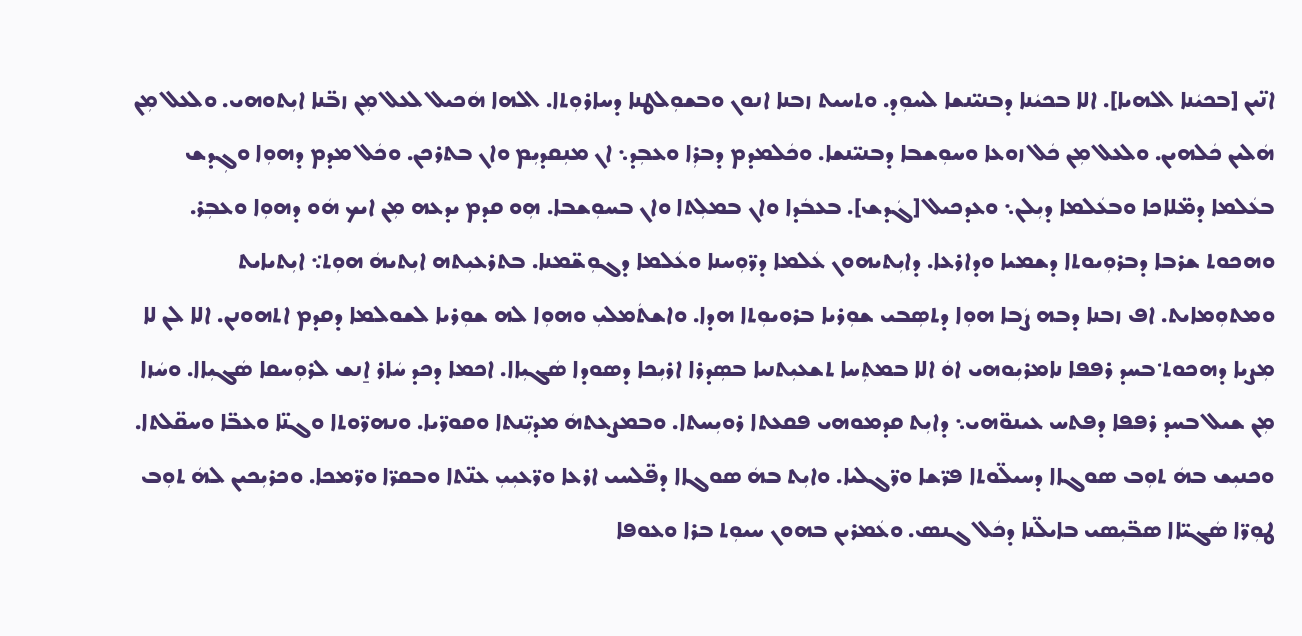ܐܢ̈ܝܢ [ܒܟܝܿܢܐ ܐܠܗܝܐ]. ܐܠܐ ܒܟܝܿܢܐ ܕܒܢܝ̈ܢܫܐ ܠܚܘܼܕ. ܘܬܚܝܬ ܙܒܢܐ ܐܢܘܢ ܘܒܫܘܼܠܛܢܐ ܕܚܐܪܘܼܬܐ. ܐܠܗܐ ܗܿܟܝܠ ܠܥܠ ܡܼܢ ܙܒ̈ܢܐ ܐܝܼܬܘܗܝ. ܘܠܥܠ ܡܼܢ ܗܿܠܝܢ ܟܿܠܗܝܢ. ܘܠܥܠ ܡܼܢ ܟܿܠ ܙܘܥܐ ܘܚܘܼܫܒܐ ܕܒܢܝ̈ܢܫܐ. ܘܟܿܠܡܕܡ ܕܒܪܼܐ ܘܥܒܼܕ܆ ܐܢ ܡܢܼܩܕܝܼܡ ܘܐܢ ܒܬܪܟܢ. ܘܟܿܠ ܡܕܡ ܕܗܘܼܐ ܘܓܼܕܫ ܒܥܿܠܡܐ ܕܡ̈ܠܐܟܐ ܘܒܥܿܠܡܐ ܕܝܼܠܢ܆ ܘܥܕܟܝܠ [ܓܿܕܫ]. ܒܥܒܿܕܐ ܘܐܢ ܒܡܠܼܬܐ ܘܐܢ ܒܚܘܼܫܒܐ. ܗܼܘ ܩܕܡ ܝܕܥܗ ܡܼܢ ܐܝܟ ܗܿܘ ܕܗܘܼܐ ܘܥܒܼܪ. ܘܗܟܘܬ ܫܪܒܐ ܕܒܪܘܼܝܘܬܐ ܕܫܡܝܐ ܘܕܐܪܥܐ. ܕܐܝܼܬܝܗܘܢ ܥܿܠܡܐ ܕܪ̈ܘܼܚܢܐ ܘܥܿܠܡܐ ܕܓܘܼܫ̈ܡܢܐ. ܒܬܪܥܝܼܬܗ ܐܝܼܬܝܗܿ ܗܘܼܬ݀܆ ܐܝܼܬܝܐܝܬ ܘܡܬܘܼܡܐܝܬ. ܐܦ ܙܒܢܐ ܕܒܗ ܨܿܒܐ ܗܘܼܐ ܕܬܣܼܒܝ ܫܘܼܪܝܐ ܒܪܘܝܘܼܬܐ ܗܕܐ. ܘܐܫܬܿܡܠܝܼ ܘܗܘܼܐ ܠܗ ܫܘܼܪܝܐ ܠܫܘܠܡܐ ܕܩܕܡ ܐܬܗܘܢܢ. ܐܠܐ ܠܢ ܠܐ ܡܼܨܝܐ ܕܗܟܘܬ݀ ܒܚܕ ܪܦܦܐ ܢܐܡܪܝܼܘܗܝ ܐܘܿ ܐܠܐ ܒܡܬܼܚܐ ܬܫܥܝܼܬܢܝܐ ܒܣܼܕܪܐ ܐܪܝܼܟܐ ܕܣܘܕܐ ܣܿܓܝܼܐܐ. ܐܟܡܐ ܕܟܕ ܚܿܐܪ ܐ̱ܢܫ ܠܪܘܼܚܩܐ ܣܿܓܝܼܐܐ. ܘܚܿܙܐ ܡܼܢ ܫܝܠ ܒܚܕ ܪܦܦܐ ܕܦܬܚ ܥܝܢܘ̈ܗܝ܆ ܕܐܝܼܬ ܩܕܡܘܗܝ ܦܩܥܬܐ ܪܘܝܼܚܬܐ. ܘܒܡܨܥܬܗܿ ܡܕܝܼ̈ܢܬܐ ܘܩܘܪ̈ܝܐ. ܘܢܗܪ̈ܘܬܐ ܘܓܢ̈ܐ ܘܥܒ̈ܐ ܘܚܩ̈ܠܬܐ. ܘܟܢܝܼܫ ܒܗܿ ܬܘܼܒ ܣܘܓܐܐ ܕܚܝܠ̈ܘܬܐ ܦܪ̈ܫܐ ܘܪ̈ܓܠܝܐ. ܘܐܝܼܬ ܒܗܿ ܣܘܓܐܐ ܕܦ̈ܠܚܝ ܐܪܥܐ ܘܪ̈ܥܝܼܝܼ ܥܢ̈ܬܐ ܘܒܩܪ̈ܐ ܘܪ̈ܡܟܐ. ܘܟܪܝܼܟܝܢ ܠܗܿ ܬܘܼܒ ܛܘܼܪ̈ܐ ܣܿܓܝ̈ܐܐ ܣܒ̈ܝܼܣܝ ܒܐܝܠ̈ܢܐ ܕܟܿܠ ܓܢܣ. ܘܥܿܡܪܝܢ ܒܗܘܢ ܚܝܘܼܬ ܒܪܐ ܘܥܘܦܐ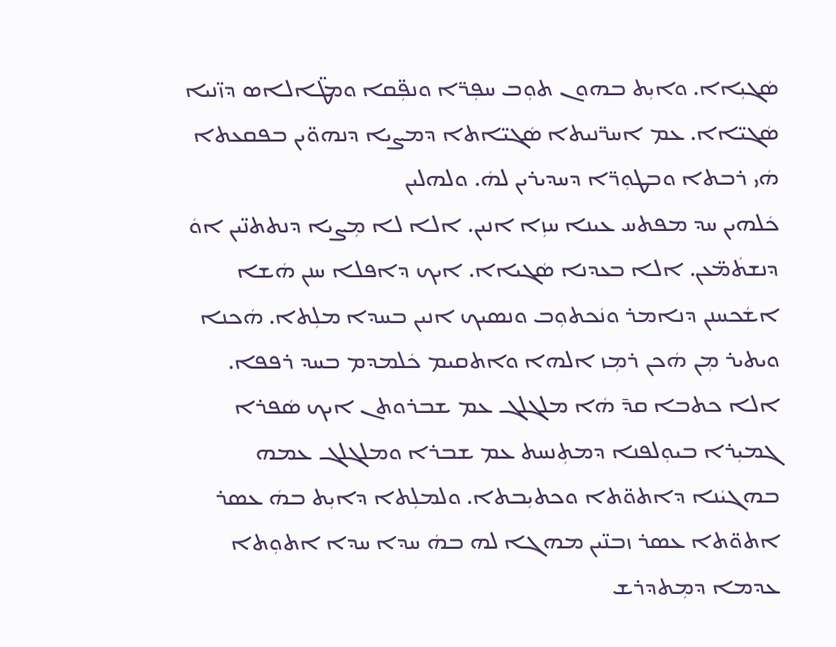ܣܿܓܝܼܐܐ. ܘܐܝܼܬ ܒܗܘܢ ܬܘܼܒ ܚܦܼܪ̈ܐ ܘܢܦܼ̈ܩܐ ܘܡܛ̈ܐܠܐܣ ܕܙ̈ܢܝܐ ܣܿܓܝ̈ܐܐ. ܥܡ ܐܚܪ̈ܢܝܬܐ ܣܿܓܝ̈ܐܬܐ ܕܡܨܝܐ ܕܢܗܘ̈ܝܢ ܒܦܩܥܬܐ ܗܿܝ ܪܒܬܐ ܘܒܛܘܼܪ̈ܐ ܕܚܕܝܪܝܢ ܠܗܿ. ܘܠܗܠܝܢ
ܟܿܠܗܝܢ ܚܕ ܡܦܬܚ ܥܝܢܐ ܚܙܼܐ ܐܢܝܢ. ܐܠܐ ܠܐ ܡܼܨܝܐ ܕܢܬܬܢ̈ܝܢ ܐܘܿ ܕܢܫܬܿܡ̈ܥܢ. ܐܠܐ ܒܥܕܢܐ ܣܿܓܝܐܐ. ܐܝܟ ܕܐܦܠܐ ܚܢܢ ܗܿܫܐ ܐܫܿܟܚܢܢ ܕܢܐܡܪ ܘܢܿܟܬܘܼܒ ܘܢܣܝܟ ܐܢܝܢ ܒܚܕܐ ܡܠܼܬܐ. ܗܿܟܢܐ ܘܝܬܝܪ ܡܼܢ ܗܿܟܢ ܪܡܼܙ ܐܠܗܐ ܘܐܬܩܝܡ ܟܿܠܡܕܡ ܒܚܕ ܪܦܦܐ. ܐܠܐ ܟܬܒܐ ܩܕ̄ ܗܿܐ ܡܠܓܠܓ ܥܡ ܫܒܪܘܬܢ ܐܝܟ ܣܿܦܪܐ ܓܡܝܼܪܐ ܒܝܘܼܠܦܢܐ ܕܡܬܼܢܚܬ ܥܡ ܫܒܪܐ ܘܡܠܓܠܓ ܥܡܗ ܒܗܓܝܿܢܐ ܕܐܬܘ̈ܬܐ ܘܟܬܝܼܒܬܐ. ܘܠܡܠܼܬܐ ܕܐܝܼܬ ܒܗܿ ܥܣܪ ܐܬܘ̈ܬܐ ܥܣܪ ܙܒܢ̈ܝܢ ܡܗܓܐ ܠܗ ܒܗܿ ܚܕܐ ܚܕܐ ܐܬܘܼܬܐ ܥܕܡܐ ܕܡܼܬܕܪܫ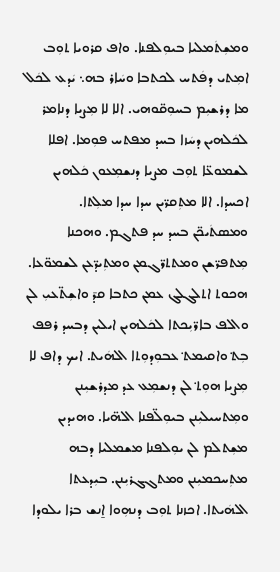ܘܡܫܼܬܿܡܠܝܐ ܒܝܘܼܠܦܢܐ. ܘܐܦ ܩܪܘܝܐ ܬܘܼܒ ܐܡܼܬܝ ܕܦܿܬܚ ܠܟܬܒܐ ܘܚܿܐܪ ܒܗ܆ ܝܿܕܥ ܠܟܿܠ ܡܐ ܕܪܫܝܼܡ ܒܚܘܼܩ̈ܘܗܝ. ܐܠܐ ܠܐ ܡܼܨܝܐ ܕܢܐܡܪ ܠܟܿܠܗܝܢ ܕܚܿܙܐ ܒܚܕ ܡܦܬܚ ܦܘܼܡܐ. ܐܦܠܐ ܠܫܡܘܥ̈ܐ ܬܘܼܒ ܡܨܝܐ ܕܢܫܡܼܥܘܢ ܟܿܠܗܝܢ ܐܟܚܕܐ. ܐܠܐ ܡܬܼܩܪ̈ܝܢ ܚܕܐ ܚܕܐ ܡܠܼܬܐ. ܘܡܣܬܿܝܟ̈ܢ ܒܚܕ ܚܕ ܦܬܓܡ. ܘܗܟܢܐ ܡܼܬܦܪ̈ܫܢ ܘܡܬܬܪ̈ܓܡܢ ܘܡܬܼܝܕ̈ܥܢ ܠܫܡܘ̈ܥܐ. ܗܟܘܬ ܐܬܠܓܠܓ ܥܡܢ ܟܬܒܐ ܩܕ̄ ܘܐܫܼܬ̈ܥܝܼ ܠܢ ܘܐܠܦ ܒܐܪ̈ܝܼܟܬܐ ܠܟܿܠܗܝܢ ܐܝܠܝܢ ܕܒܚܕ ܪܦܦ ܒܼܬ݀ ܘܐܩܝܡܬ݀ ܥܒܘܼܕܘܼܬܐ ܐܠܗܿܝܬ. ܐܝܟ ܕܐܦ ܠܐ ܡܼܨܝܐ ܗܘܼܬ݀ ܠܢ ܕܢܫܡܼܥ ܥܕ ܡܕܪܫܝܼܢܢ ܘܡܼܬܚܝܠܝܼܢܢ ܒܝܘܼܠ̈ܦܢܐ ܐܠܗ̈ܝܐ. ܘܗܝܕܝܢ ܡܫܼܬܠܡ ܠܢ ܝܘܼܠܦܢܐ ܡܫܡܠܝܐ ܕܒܗ ܡܬܼܚܟܡܝܼܢܢ ܘܡܬܓܓܪܝܼܢܢ. ܒܝܼܕܥܬܐ ܐܠܗܿܝܬܐ. ܐܟܙܢܐ ܬܘܼܒ ܕܢܗܼܘܐ ܐ̱ܢܫ ܒܪܐ ܝܠܘܕܐ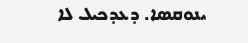ܝܢܘܩܣܐ. ܕܥܕܟܝܠ ܠܐ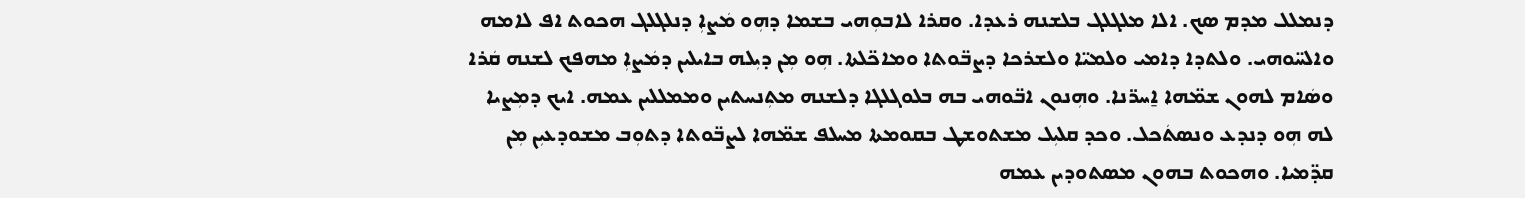ܕܢܡܠܠ ܡܕܡ ܣܟ. ܐܠܐ ܡܠܓܠܓ ܒܠܫܢܗ ܪܥܕܐ. ܘܩܪܐ ܠܐܒܘܼܗܝ ܒܫܡܐ ܕܗܼܘ ܡܿܨܐܼ ܕܢܠܓܠܓ ܗܟܘܬ ܐܦ ܠܐܡܗ ܘܐܠܚ̈ܘܗܝ. ܘܠܬܕܐ ܕܐܡܝ ܘܠܡܝ̈ܐ ܘܠܫܪܟܐ ܕܨܒ̈ܘܬܐ ܘܡܐܟ̈ܠܬܐ. ܗܼܘ ܡܼܢ ܕܝܼܠܗ ܒܐܝܠܝܢ ܕܡܿܨܐܼ ܡܗܦܟ ܠܫܢܗ ܩܿܪܐ ܘܣܿܐܡ ܠܗܘܢ ܫܡ̈ܗܐ ܐ̱ܚܪ̈ܢܐ. ܘܗܼܢܘܢ ܐܒ̈ܘܗܝ ܒܗ ܒܠܘܓܠܓܐ ܕܠܫܢܗ ܡܬܼܢܚܬܝܢ ܘܡܡܠܠܝܢ ܥܡܗ. ܐܝܟ ܕܡܼܨܝܐ ܠܗ ܗܼܘ ܕܢܕܥ ܘܢܣܬܿܟܠ. ܘܟܕ ܩܠܝܼܠ ܡܫܬܘܫܛ ܒܩܘܡܬܐ ܡܚܠܦ ܫܡ̈ܗܐ ܠܨܒ̈ܘܬܐ ܕܬܘܼܒ ܡܫܘܕܥܝܼܢ ܡܼܢ ܩܕ̈ܡܝܐ. ܘܗܟܘܬ ܒܗܘܢ ܡܣܬܘܕܝܢ ܥܡܗ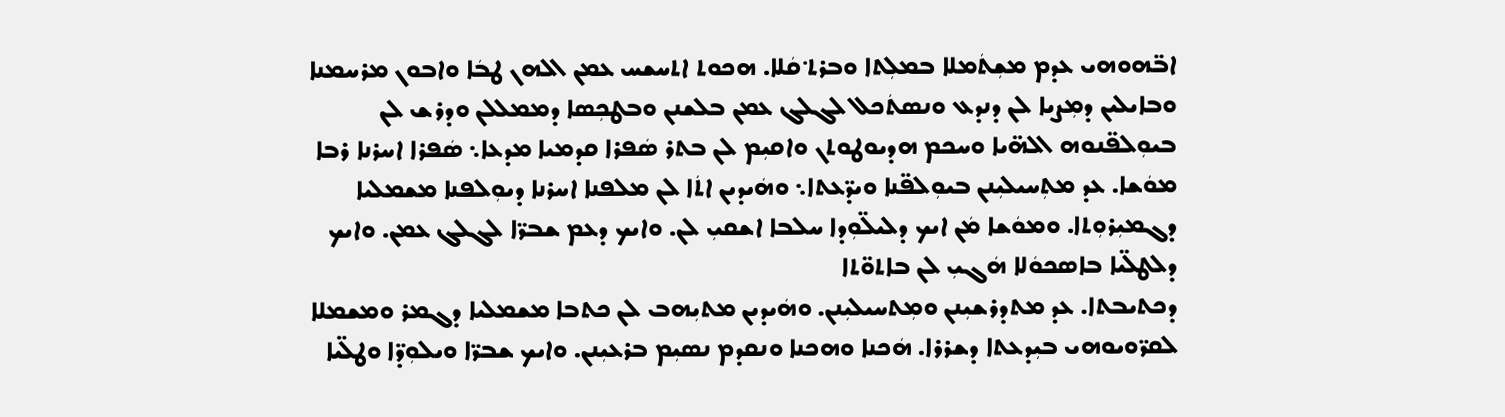ܐܒ̈ܗܘܗܝ ܥܕܡ ܡܫܼܬܿܡܠܐ ܒܡܠܼܬܐ ܘܒܪܬ݀ ܩܿܠܐ. ܗܟܘܬ ܐܬܚܫܚ ܥܡܢ ܐܠܗܢ ܛܒܿܐ ܘܐܒܘܢ ܡܪܚܡܢܐ ܘܒܐܝܠܝܢ ܕܡܼܨܝܐ ܠܢ ܕܢܕܥ ܘܢܣܬܿܟܠ ܠܓܠܓ ܥܡܢ ܒܠܫܢܢ ܘܒܛܟܼܣܐ ܕܡܡܠܠܢ ܘܕܪܫ ܠܢ ܒܝܘܼܠܦ̈ܢܘܗ ܐܠܗ̈ܝܐ ܘܚܟܡ ܗܕܝܘܛܘܬܢ ܘܐܩܝܼܡ ܠܢ ܒܬܪ ܣܿܦܪܐ ܩܕܡܝܐ ܡܕܥܐ܆ ܣܿܦܪܐ ܐܚܪܢܐ ܪܒܐ ܡܘܿܫܐ. ܥܕ ܡܬܼܚܝܠܝܼܢܢ ܒܝܘܼܠܦ̈ܢܐ ܘܝܕ̈ܥܬܐ܆ ܘܗܿܝܕܝܢ ܐܬܿܐ ܠܢ ܡܠܦܢܐ ܐܚܪܢܐ ܕܝܘܼܠܦܢܐ ܡܫܡܠܝܐ ܕܓܡܝܼܪܘܼܬܐ. ܘܡܘܿܫܐ ܡܿܢ ܐܝܟ ܕܠܝܠ̈ܘܼܕܐ ܚܠܒܐ ܐܫܩܝܼ ܠܢ. ܘܐܝܟ ܕܥܡ ܫܒܪ̈ܐ ܠܓܠܓ ܥܡܢ. ܘܐܝܟ ܕܠܛܠ̈ܝܐ ܒܐܣܟܘܿܠܐ ܗܿܓܝܼ ܠܢ ܒܐܬܘ̈ܬܐ
ܕܟܬܝܒܬܐ. ܥܕ ܡܬܕܪܫܝܼܢܢ ܘܡܼܬܚܝܠܝܼܢܢ. ܘܗܿܝܕܝܢ ܡܬܝܼܗܒ ܠܢ ܟܬܒܐ ܡܫܡܠܝܐ ܕܓܡܪ ܘܡܫܡܠܐ ܠܩܪ̈ܘܝܘܗܝ ܒܝܼܕܥܬܐ ܕܫܪܪܐ. ܗܿܟܢܐ ܘܗܟܢܐ ܘܢܩܕܡ ܢܣܝܼܡ ܒܪܥܝܼܢܢ. ܘܐܝܟ ܫܒܪ̈ܐ ܘܝܠܘܼܕ̈ܐ ܘܛܠ̈ܝܐ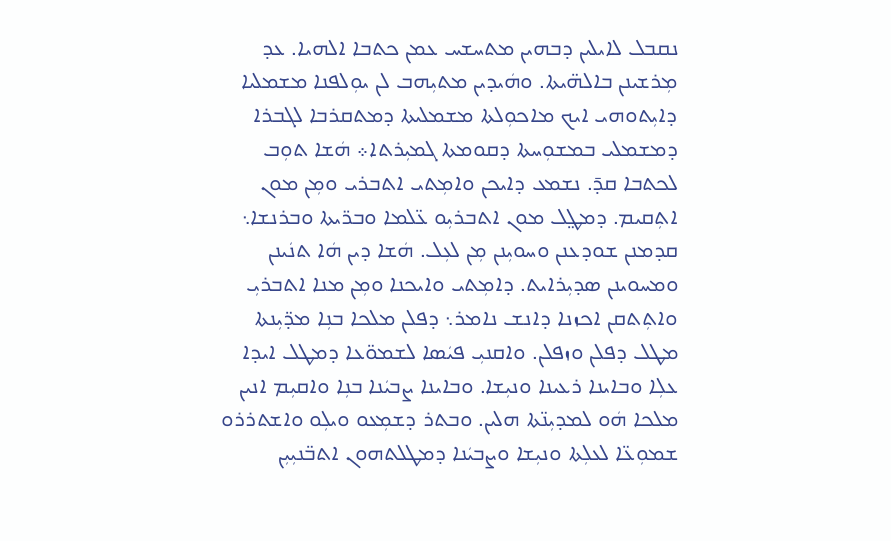ܢܩܒܠ ܠܐܝܠܝܢ ܕܒܗܝܢ ܡܬܚܫܚ ܥܡܢ ܟܬܒܐ ܐܠܗܝܐ. ܥܕ ܡܼܪܫܝܢܢ ܒܐܠܗ̈ܝܬܐ. ܘܗܿܝܕܝܢ ܡܬܝܼܗܒ ܠܢ ܝܘܼܠܦܢܐ ܡܫܡܠܝܐ ܕܐܝܼܬܘܗܝ ܐܝܟ ܡܐܟܘܼܠܬܐ ܡܫܡܠܝܬܐ ܕܡܬܩܪܒܐ ܠܓܒܪܐ ܕܡܫܡܠܝ ܒܡܫܘܼܚܬܐ ܕܩܘܡܬܐ ܓܡܝܼܪܬܐ܀ ܗܿܫܐ ܬܘܼܒ ܠܟܬܒܐ ܩܕ̄. ܢܫܡܥ ܕܐܝܟܢ ܘܐܡܼܬܝ ܐܬܒܪܝ ܘܡܼܢ ܡܘܢ ܐܬܼܩܝܡ. ܕܡܛ݀ܠ ܡܘܢ ܐܬܒܪܝܼܘ ܥ̈ܠܡܐ ܘܒܪ̈ܝܬܐ ܘܒܪܢܫܐ܆ ܩܕܡܢܢ ܫܘܕܥܢܢ ܘܚܘܝܼܢܢ ܡܼܢ ܠܥܼܠ. ܗܿܫܐ ܕܝܢ ܗܿܐ ܬܢܿܝܢܢ ܘܡܚܘܝܢܢ ܣܕܝܼܪܐܝܬ. ܕܐܡܼܬܝ ܘܐܝܟܢܐ ܘܡܼܢ ܡܢܐ ܐܬܒܪܝܼ ܘܐܬܼܬܩܢ ܐܟܙܢܐ ܕܐܢܫ ܢܐܡܪ܆ ܕܦܠܢ ܡܠܟܐ ܒܢܼܐ ܡܕ̈ܝܼܢܬܐ ܡܛܠ ܕܦܠܢ ܘܙܦܠܢ. ܘܐܩܢܝܼ ܦܝܿܣܐ ܠܫܡܘ̈ܥܐ ܕܡܛܠ ܐܝܕܐ ܥܠܼܐ ܘܒܐܝܢܐ ܪܥܝܢܐ ܘܢܝܼܫܐ. ܘܒܐܝܢܐ ܨܒܝܿܢܐ ܒܢܼܐ ܘܐܩܝܼܡ ܐܢܝܢ ܡܠܟܐ ܗܿܘ ܠܡܕܝܼܢ̈ܬܐ ܗܠܝܢ. ܘܒܬܪ ܕܫܡܼܥܘ ܘܝܠܼܘ ܘܐܫܬܪܪܘ ܫܡܘܼܥ̈ܐ ܠܥܠܼܬܐ ܘܢܝܼܫܐ ܘܨܒܝܿܢܐ ܕܡܛܠܬܗܘܢ ܐܬܒ̈ܢܝܼܝܼܢ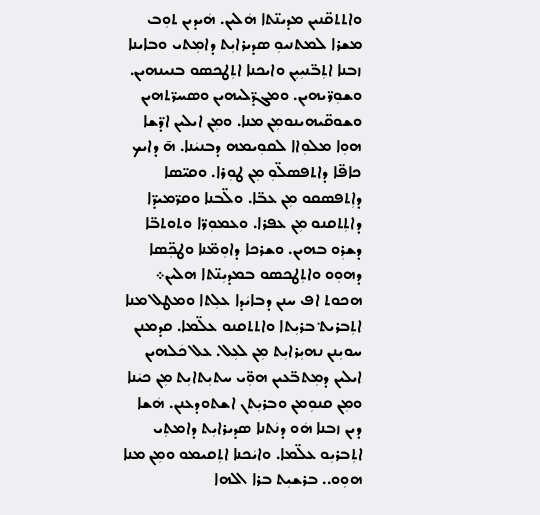ܘܐܬܬܩ̈ܢܝܢ ܡܕܝܢ̈ܬܐ ܗܿܠܝܢ. ܗܿܝܕܝܢ ܬܘܼܒ ܡܫܪܐ ܠܡܬܢܝܘܼ ܣܕܝܪܐܝܼܬ ܕܐܡܼܬܝ ܘܒܐܝܢܐ ܙܒܢܐ ܐܬܼܒ̈ܢܝܼܝܼܢ ܘܐܝܟܢܐ ܐܬܼܛܟܣܘ ܒܢܝܢܗܝܢ. ܘܫܘܼܪ̈ܝܗܝܢ. ܘܡܓܕ̈ܠܝܗܝܢ ܘܣܚܪ̈ܬܗܝܢ ܘܫܘܩ̈ܝܗܝܢܘܡܼܢ ܡܢܐ. ܘܡܼܢ ܐܝܠܝܢ ܐܕ̈ܫܐ ܗܘܼܐ ܡܠܘܼܐܐ ܠܩܘܼܝܡܗ ܕܒܢܝܿܢܐ. ܗ̄ ܕܐܝܟ ܟܐܦ̈ܐ ܕܐܬܦܣܠ̈ܘܼ ܡܼܢ ܛܘܼܪܐ. ܘܩܝ̈ܣܐ ܕܐܼܬܦܣܩܘ ܡܼܢ ܥܒ̈ܐ. ܘܠ̈ܒܢܐ ܘܩܪ̈ܡܝܕ̈ܐ ܕܐܬܼܬܩܢܘ ܡܼܢ ܥܦܪܐ. ܘܥܡܘܼܪ̈ܐ ܘܬܘܬܒ̈ܐ ܕܫܪܼܘ ܒܗܝܢ. ܘܫܪܟܐ ܕܐܘܼܡ̈ܢܐ ܘܛܟܼ̈ܣܐ ܕܗܘܼܘ ܘܐܬܼܛܟܣܘ ܒܡܕܝܼܢ̈ܬܐ ܗܠܝܢ܀ ܗܟܘܬ ܐܦ ܚܢܢ ܕܒܐܝܿܕܐ ܥܠܼܬܐ ܘܡܛܠ ܡܢܐ ܐܬܼܒܪܝܬ݀ ܒܪܝܼܬܐ ܘܐܬܬܩܢܘ ܥܠ̈ܡܐ. ܩܕܡܢܢ ܚܘܝܼܢܢ ܢܗܝܼܪܐܝܼܬ ܡܼܢ ܠܥܼܠ. ܥܠ ܟܿܠܗܝܢ ܐܝܠܝܢ ܕܡܼܬܒ̈ܥܝܢ ܗܘܼ̈ܝ ܚܬܝܼܬܐܝܼܬ ܡܼܢ ܟܝܿܢܐ ܘܡܼܢ ܩܢܘܼܡܢ ܘܒܪܝܼܬܢ ܐܫܬܘܕܥܢܢ. ܗܿܫܐ ܕܝܢ ܙܒܢܐ ܗܿܘ ܕܢܿܬܢܐ ܣܕܝܪܐܝܼܬ ܕܐܡܬܼܝ ܐܬܼܒܪܝܼܘ ܥܠ̈ܡܐ. ܘܐܝܿܟܢܐ ܐܬܼܩܝܡܘ ܘܡܼܢ ܡܢܐ ܗܘܼܘ.. ܒܪܫܝܼܬ ܒܪܐ ܐܠܗܐ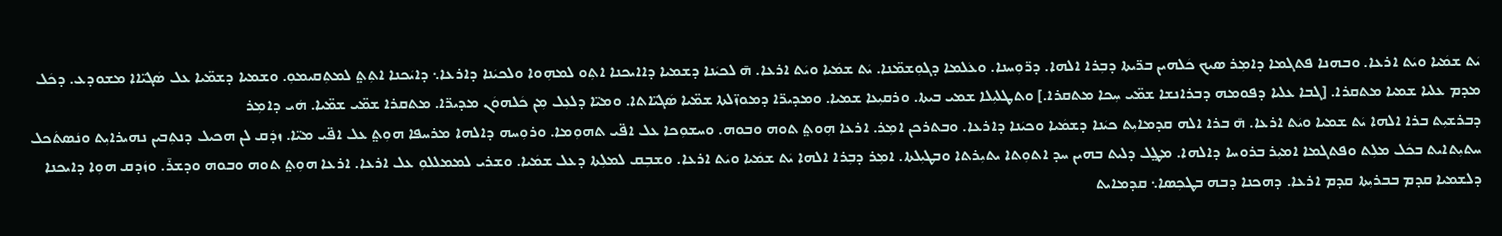ܝܿܬ ܫܡܿܝܐ ܘܝܿܬ ܐܪܥܐ. ܘܒܗܢܐ ܦܬܓܡܐ ܕܐܡܼܪ ܣܝܟ ܟܿܠܗܝܢ ܒܪ̈ܝܬܐ ܕܒܼܪܐ ܐܠܗܐ. ܕܪ̈ܘܼܚܢܐ. ܘܥܿܠܡܐ ܕܓܘܼܫܡ̈ܢܐ. ܝܿܬ ܫܡܿܝܐ ܘܝܿܬ ܐܪܥܐ. ܗ̄ ܠܟܝܿܢܐ ܕܫܡܝܐ ܕܐܐܝܟܢܐ ܐܬܼܘ ܠܡܗܼܘܐ ܘܠܟܝܿܢܐ ܕܐܪܥܐ܆ ܕܐܝܿܟܢܐ ܐܬܼܬ݀ ܠܡܬܼܩܝܡܘܼ. ܘܫܡܝܐ ܕܫܡ̈ܝܐ ܥܠ ܣܿܓܝ̈ܐܐ ܡܫܘܕܥ. ܕܟܿܠ ܡܕܡ ܥܠܝܐ ܫܡܝܐ ܡܬܩܪܐ. [ܓܒܐ ܥܠܝܐ ܕܦܘܡܗ ܕܒܪܐܢܫܐ ܫܡ̈ܝ ܚܼܟܐ ܡܬܩܪܐ.] ܘܬܛܠܝܼܠܐ ܫܡܝ ܒܝܬܐ. ܘܪܩܝܼܥܐ ܫܡܝܐ. ܘܡܕܝܪ̈ܐ ܕܡܘܙ̈ܠܬܐ ܫܡ̈ܝܐ ܣܿܓܝ̈ܐܬܐ. ܘܡܝ̈ܐ ܕܠܥܼܠ ܡܼܢ ܟܿܠܗܘܿܢ ܡܕܝܪ̈ܐ. ܡܬܩܪܐ ܫܡ̈ܝ ܫܡ̈ܝܐ. ܗܿܝ ܕܐܡܼܪ
ܕܒܪܫܝܼܬ ܒܪܐ ܐܠܗܐ ܝܿܬ ܫܡܝܐ ܘܝܿܬ ܐܪܥܐ. ܗ̄ ܒܪܐ ܐܠܗ ܩܕܡܐܝܼܬ ܟܝܿܢܐ ܕܫܡܿܝܐ ܘܟܝܿܢܐ ܕܐܪܥܐ. ܘܒܬܪܟܢ ܐܡܼܪ. ܐܪܥܐ ܗܼܘܬ݀ ܬܘܗ ܘܒܘܗ. ܘܚܫܘܼܟܐ ܥܠ ܐܦ̈ܝ ܬܗܘܼܡܐ. ܘܪܘܼܚܗ ܕܐܠܗܐ ܡܪܚܦܐ ܗܘܼܬ݀ ܥܠ ܐܦ̈ܝ ܡܝ̈ܐ. ܙܕܿܩ ܠܢ ܗܟܝܠ ܕܢܬܼܒܝܢ ܢܗܝܪܐܝܼܬ ܘܢܿܣܬܿܟܠ ܚܬܝܼܬܐܝܬ ܒܟܿܠ ܡܠܼܬ ܘܦܬܓܡܐ ܐܡܝܼܪ ܒܪܘܚܐ ܕܐܠܗܐ. ܡܛ݀ܠ ܕܠܝܬ ܒܗܝܢ ܚܕ ܐܬܘܼܬܐ ܝܬܝܼܪܬܐ ܘܒܛܝܼܠܬܐ. ܐܡܼܪ ܕܒܼܪܐ ܐܠܗܐ ܝܿܬ ܫܡܿܝܐ ܘܝܿܬ ܐܪܥܐ. ܘܫܒܼܩ ܠܡܠܼܬܐ ܕܥܠ ܫܡܿܝܐ. ܘܫܪܝ ܠܡܡܠܠܘܼ ܥܠ ܐܪܥܐ. ܐܪܥܐ ܗܘܼܬ݀ ܬܘܗ ܘܒܘܗ ܘܕܫܪ̄. ܘܙܿܕܩ ܗܘܼܐ ܕܐܝܟܢܐ ܕܠܫܡܝܐ ܩܕܡ ܒܒܪܝܼܬܐ ܩܕܡ ܐܪܥܐ. ܕܗܟܢܐ ܕܒܗ ܒܛܟܼܣܐ܆ ܩܕܡܐܝܬ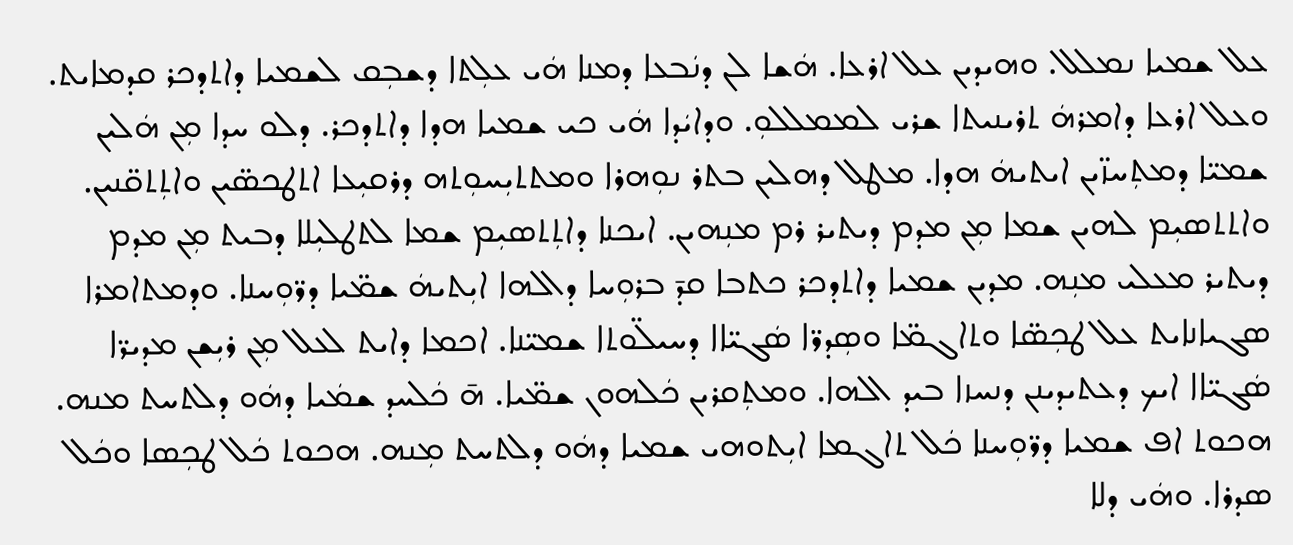ܥܠ ܫܡܝܐ ܢܡܠܠ. ܘܗܝܕܝܢ ܥܠ ܐܪܥܐ. ܗܿܫܐ ܠܢ ܕܢܿܒܥܐ ܕܡܢܐ ܗܿܝ ܥܠܼܬܐ ܕܫܒܼܩ ܠܫܡܝܐ ܕܐܬܕܟܪ ܩܕܡܐܝܬ. ܘܥܠ ܐܪܥܐ ܕܐܡܪܗܿ ܬܪܝܢܝܬܐ ܫܪܝ ܠܡܡܠܠܘܼ. ܘܕܐܝܿܕܐ ܗܿܝ ܟܝ ܫܡܝܐ ܗܕܐ ܕܐܬܕܟܪ. ܕܠܘ ܚܕܐ ܡܼܢ ܗܿܠܝܢ ܫܡܝ̈ܐ ܕܡܬܼܚܙ̈ܝܢ ܐܝܬܝܗܿ ܗܕܐ. ܡܛܠ ܕܗܠܝܢ ܒܬܪ ܢܘܼܗܪܐ ܘܡܬܬܝܼܚܘܼܬܗ ܕܪܩܝܼܥܐ ܐܬܛܟܣ̈ܝܢ ܘܐܬܼܬܩ̈ܢܝܢ. ܘܐܬܬܣܝܼܡ ܠܗܝܢ ܫܡܐ ܡܼܢ ܡܕܡ ܕܝܬܝܪ ܪܡ ܡܢܼܗܝܢ. ܐܝܟܢܐ ܕܐܬܼܬܣܝܼܡ ܫܡܐ ܠܬܛܠܝܼܠܐ ܕܒܝܬ ܡܼܢ ܡܕܡ ܕܝܬܝܪ ܡܥܠܝ ܡܢܼܗ. ܡܕܝܢ ܫܡܝܐ ܕܐܬܕܟܪ ܟܬܒܐ ܩܕ̄ ܒܪܘܼܚܐ ܕܐܠܗܐ ܐܝܼܬܝܗܿ ܫܡ̈ܝܐ ܕܪ̈ܘܼܚܢܐ. ܘܕܡܬܐܡܪܐ ܣܓܝܐܢܐܝܬ ܥܠ ܛܟܼܣ̈ܐ ܘܬܐܓܡ̈ܐ ܘܣܼܕܪ̈ܐ ܣܿܓܝ̈ܐܐ ܕܚܝܠ̈ܘܬܐ ܫܡܝ̈ܢܐ. ܐܟܡܐ ܕܐܝܬ ܠܥܠ ܡܼܢ ܪܝܼܫܢ ܡܕܝܪ̈ܐ ܣܿܓܝ̈ܐܐ ܐܝܟ ܕܥܬܝܕܝܢܢ ܕܢܚܙܐ ܒܝܕ ܐܠܗܐ. ܘܡܬܼܩܪܝܢ ܟܿܠܗܘܢ ܫܡ̈ܝܐ. ܗ̄ ܟܿܠܚܕ ܫܡܿܝܐ ܕܗܿܘ ܕܠܬܚܬ ܡܢܗ. ܗܟܘܬ ܐܦ ܫܡܝܐ ܕܪ̈ܘܼܚܢܐ ܟܿܠ ܬܐܓܡܐ ܐܝܼܬܘܗܝ ܫܡܝܐ ܕܗܿܘ ܕܠܬܚܬ ܡܼܢܗ. ܗܟܘܬ ܟܿܠ ܛܟܼܣܐ ܘܟܿܠ ܣܕܪܐ. ܘܗܿܝ ܕܠܐ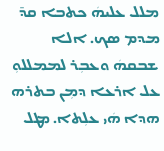ܡܠܠ ܥܠܝܗܿ ܟܬܒܐ ܩܕ̄ ܡܕܡ ܣܟ. ܐܠܐ ܫܒܩܗܿ ܘܥܒܼܪ ܠܡܡܠܠܘܼ ܥܠ ܐܪܥܐ ܕܡܼܢ ܒܬܪܗ ܗܕܐ ܗܿܝ ܥܠܼܬܐ. ܡܛܠ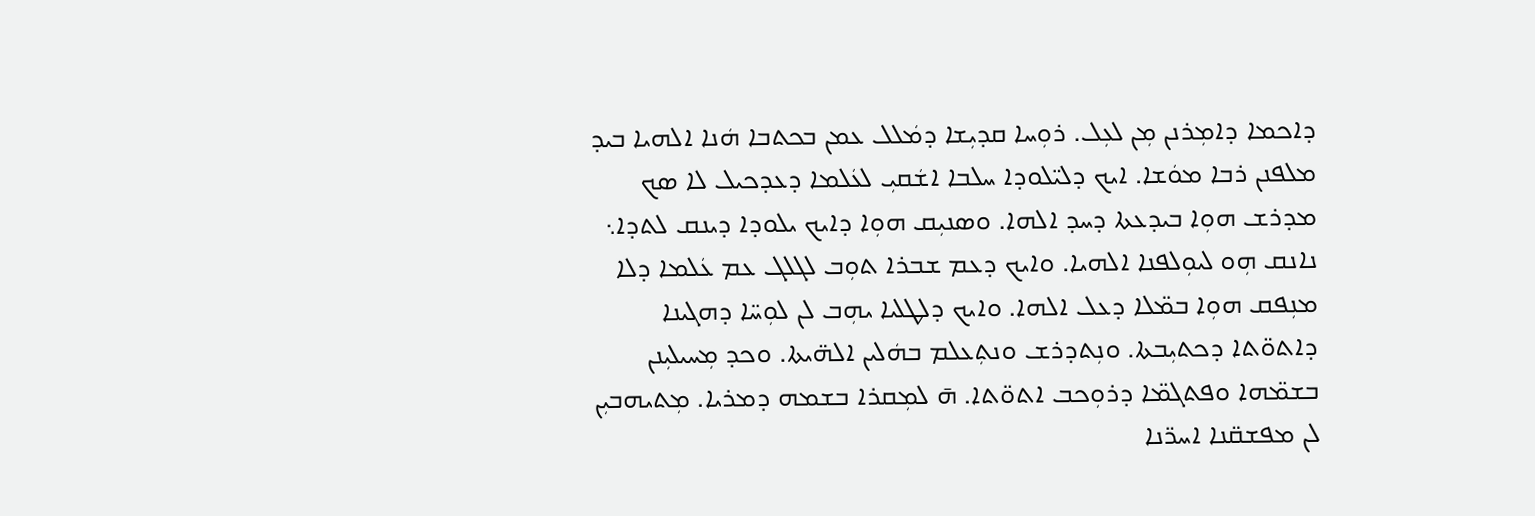ܕܐܟܡܐ ܕܐܡܼܪܢܢ ܡܼܢ ܠܥܼܠ. ܪܘܼܚܐ ܩܕܝܼܫܐ ܕܡܿܠܠ ܥܡܢ ܒܟܬܒܐ ܗܿܢܐ ܐܠܗܝܐ ܒܝܕ ܡܠܦܢܢ ܪܒܐ ܡܘܿܫܐ. ܐܝܟ ܕܠܝ̈ܠܘܕܐ ܚܠܒܐ ܐܫܿܩܝܼ ܠܥܿܠܡܐ ܕܥܕܟܝܠ ܠܐ ܣܟ ܡܕܪܫ ܗܘܼܐ ܒܝܕܥܬܐ ܕܚܕ ܐܠܗܐ. ܘܣܢܝܼܩ ܗܘܼܐ ܕܐܝܟ ܝܠܘܕܐ ܕܝܢܩ ܠܬܕܐ܆ ܢܐܢܩ ܗܼܘ ܠܝܘܼܠܦܢܐ ܐܠܗܝܐ. ܘܐܝܟ ܕܥܡ ܫܒܪܐ ܬܘܼܒ ܠܓܠܓ ܥܡ ܥܿܠܡܐ ܕܠܐ ܡܢܼܦܩ ܗܘܼܐ ܒܡ̈ܠܐ ܕܥܠ ܐܠܗܐ. ܘܐܝܟ ܕܠܛܠܝܐ ܝܗܼܒ ܠܢ ܠܘܼܚ̈ܐ ܕܗܓܝܢܐ ܕܐܬܘ̈ܬܐ ܕܟܬܝܼܒܬܐ. ܘܢܼܬܕܪܫ ܘܢܬܼܥܠܡ ܒܗܿܠܝܢ ܐܠܗ̈ܝܬܐ. ܘܟܕ ܡܼܚܝܠܝܼܢܢ ܒܫܡ̈ܗܐ ܘܦܬܓܡ̈ܐ ܕܪܘܼܟܒ ܐܬܘ̈ܬܐ. ܗ̄ ܠܡܼܩܪܐ ܒܫܡܗ ܕܡܪܝܐ. ܡܼܬܝܗܒܝܼܢ ܠܢ ܡܦܫܩ̈ܢܐ ܐܚܪ̈ܢܐ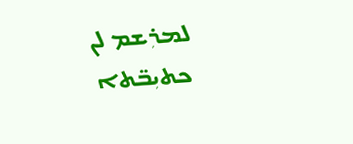ܠܡܪܼܫܡ ܠܢ ܟܬܝܼܒ̈ܬܐ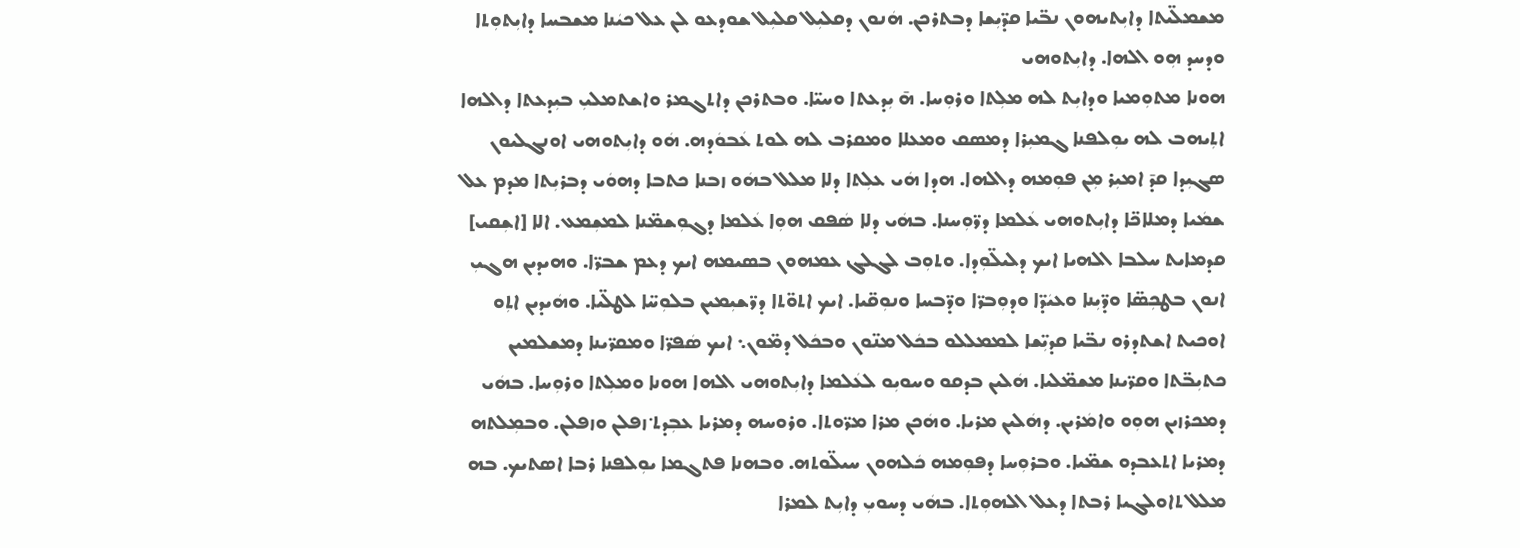ܡܫܡܠ̈ܝܬܐ ܕܐܝܼܬܝܗܘܢ ܢܒ̈ܝܐ ܩܕ̈ܝܼܫܐ ܕܒܬܪܟܢ. ܗܿܢܘܢ ܕܩܠܝܼܠ ܩܠܝܼܠ ܫܘܕܥܘ ܠܢ ܥܠ ܟܝܿܢܐ ܡܫܒܚܐ ܕܐܝܼܬܘܼܬܐ ܘܕܚܕ ܗܼܘ ܐܠܗܐ. ܕܐܝܼܬܘܗܝ
ܗܘܢܐ ܡܬܘܼܡܝܐ ܘܕܐܝܼܬ ܠܗ ܡܠܼܬܐ ܘܪܘܼܚܐ. ܗ̄ ܝܼܕܥܬܐ ܘܚܝ̈ܐ. ܘܒܬܪܟܢ ܕܐܬܓܡܪ ܘܐܫܬܡܠܝܼ ܒܝܼܕܥܬܐ ܕܐܠܗܐ ܐܬܼܝܗܒ ܠܗ ܝܘܼܠܦܢܐ ܓܡܝܼܪܐ ܕܡܣܩ ܘܡܥܠܐ ܘܡܩܪܒ ܠܗ ܠܘܬ ܥܿܒܘܿܕܗ. ܗܿܘ ܕܐܝܼܬܘܗܝ ܐܘܢܓܠܝܘܢ ܣܓܝܼܕܐ ܩܕ̄ ܐܡܝܼܪ ܡܼܢ ܦܘܼܡܗ ܕܐܠܗܐ. ܗܕܐ ܗܿܝ ܥܠܼܬܐ ܕܠܐ ܡܠܠ ܒܗܿܘ ܙܒܢܐ ܟܬܒܐ ܕܗܘܿܝ ܕܒܪܝܼܬܐ ܡܕܡ ܥܠ ܫܡܿܝܐ ܕܡܠܐܟ̈ܐ ܕܐܝܼܬܘܗܝ ܥܿܠܡܐ ܕܪ̈ܘܼܚܢܐ. ܒܗܿܝ ܕܠܐ ܣܿܦܩ ܗܘܼܐ ܥܿܠܡܐ ܕܓܘܼܫܡ̈ܢܐ ܠܡܫܼܡܥ. ܐܠܐ [ܐܫܼܩܝ] ܩܕܡܐܝܬ ܚܠܒܐ ܐܠܗܝܐ ܐܝܟ ܕܠܝܠ̈ܘܼܕܐ. ܘܬܘܼܒ ܠܓܠܓ ܥܡܗܘܢ ܒܣܝܡܗ ܐܝܟ ܕܥܡ ܫܒܪ̈ܐ. ܘܗܝܕܝܢ ܗܓܝܼ ܐܢܘܢ ܒܛܟܼܣ̈ܐ ܘܕ̈ܝܼܢܐ ܘܥܝܿܕ̈ܐ ܘܕܘܼܒܪ̈ܐ ܘܕ̈ܒܚܐ ܘܢܘܼܩ̈ܝܐ. ܐܝܟ ܐܬܘ̈ܬܐ ܕܪ̈ܫܝܼܡܝܢ ܒܠܘܼܚ̈ܐ ܠܛܠ̈ܝܐ. ܘܗܿܝܕܝܢ ܐܬܼܘ ܐܘܟܝܬ ܐܫܬܕܪܘ ܢܒ̈ܝܐ ܩܕܝܼ̈ܫܐ ܠܡܡܠܠܘ ܒܟܿܠ ܡܢ̈ܘܢ ܘܒܟܿܠ ܕܡ̈ܘܢ܆ ܐܝܟ ܣܿܦܪ̈ܐ ܘܡܩܪ̈ܝܢܐ ܕܡܫܠܡܝܢ ܟܬܝܼܒ̈ܬܐ ܘܩܪ̈ܝܢܐ ܡܫܡ̈ܠܝܐ. ܗܿܠܝܢ ܒܕܩܘ ܘܚܘܝܼܘ ܠܥܿܠܡܐ ܕܐܝܼܬܘܗܝ ܐܠܗܐ ܗܘܢܐ ܘܡܠܼܬܐ ܘܪܘܼܚܐ. ܒܗܿܝ ܕܡܟܪܙܝܢ ܗܘܼܘ ܘܐܡܿܪܝܢ. ܕܗܿܠܝܢ ܡܪܝܐ. ܘܗܿܟܢ ܡܪܐ ܡܪ̈ܘܬܐ. ܘܪܘܚܗ ܕܡܪܝܐ ܥܒܼܕܬ݀ ܙܦܠܢ ܘܙܦܠܢ. ܘܒܡܼܠܬܗ ܕܡܪܝܐ ܐܬܥܒܕܘ ܫܡ̈ܝܐ. ܘܒܪܘܼܚܐ ܕܦܘܼܡܗ ܟܿܠܗܘܢ ܚܝܠ̈ܘܬܗ. ܘܒܗܢܐ ܦܬܓܡܐ ܝܘܼܠܦܢܐ ܪܒܐ ܐܣܬܝܟ. ܒܗ ܡܠܠ ܬܐܘܠܓܝܐ ܪܒܬܐ ܕܥܠ ܐܠܗܘܼܬܐ. ܒܗܿܝ ܕܚܘܝܼ ܕܐܝܼܬ ܠܡܪܐ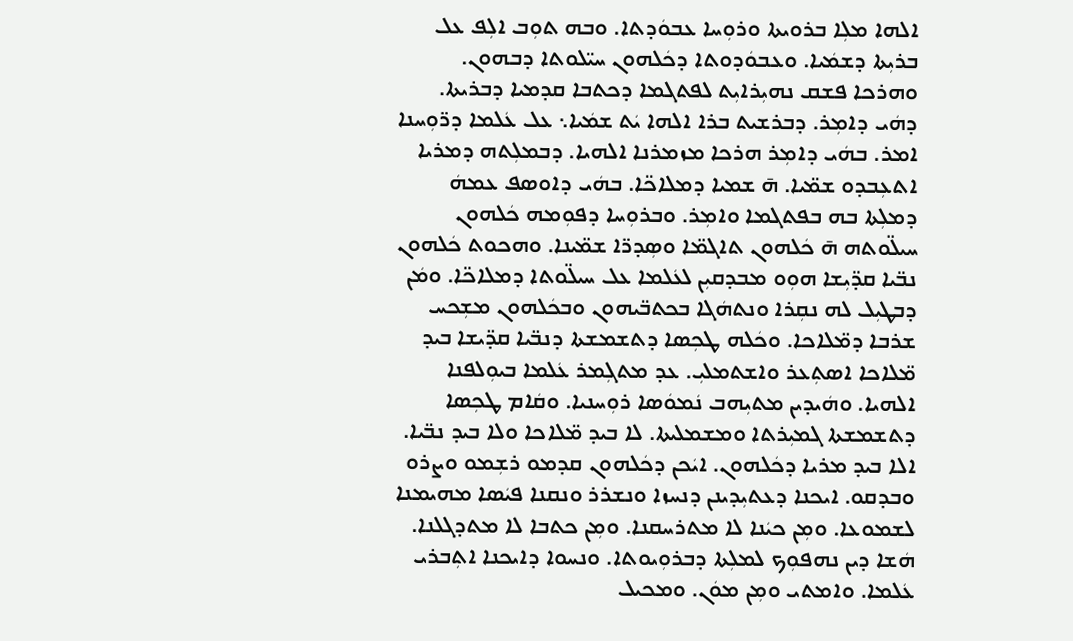ܐܠܗܐ ܡܠܼܐ ܒܪܘܝܬܐ ܘܪܘܼܚܐ ܥܒܘܿܕܬܐ. ܘܒܗ ܬܘܼܒ ܐܠܼܦ ܥܠ ܒܪܝܼܬܐ ܕܫܡܿܝܐ. ܘܥܒܘܿܕܘܬܐ ܕܟܿܠܗܘܢ ܚܝ̈ܠܘܬܐ ܕܒܗܘܢ. ܘܗܪܟܐ ܦܫܩ ܢܗܝܼܪܐܝܼܬ ܠܦܬܓܡܐ ܕܟܬܒܐ ܩܕܡܝܐ ܕܒܪܝܬܐ. ܕܗܿܝ ܕܐܡܼܪ. ܕܒܪܫܝܬ ܒܪܐ ܐܠܗܐ ܝܿܬ ܫܡܿܝܐ܆ ܥܠ ܥܿܠܡܐ ܕܪ̈ܘܼܚܢܐ ܐܡܪ. ܒܗܿܝ ܕܐܡܼܪ ܗܪܟܐ ܡܙܡܪܢܐ ܐܠܗܝܐ. ܕܒܡܠܼܬܗ ܕܡܪܝܐ ܐܬܥܼܒܕܘ ܫܡ̈ܝܐ. ܗ̄ ܫܡܝܐ ܕܡܠܐܟ̈ܐ. ܒܗܿܝ ܕܐܘܣܦ ܥܡܗܿ ܕܡܠܼܬܐ ܒܗ ܒܦܬܓܡܐ ܘܐܡܼܪ. ܘܒܪܘܼܚܐ ܕܦܘܼܡܗ ܟܿܠܗܘܢ ܚܝܠ̈ܘܬܗ ܗ̄ ܟܿܠܗܘܢ ܬܐܓܡ̈ܐ ܘܣܼܕܪ̈ܐ ܫܡ̈ܝܢܐ. ܘܗܟܘܬ ܟܿܠܗܘܢ ܢܒ̈ܝܐ ܩܕ̈ܝܼܫܐ ܗܘܼܘ ܡܒܕܩܝܼܢ ܠܥܿܠܡܐ ܥܠ ܚܝܠ̈ܘܬܐ ܕܡܠܐܟ̈ܐ. ܘܡܿܢ ܕܒܛܝܼܠ ܠܗ ܢܩܼܪܐ ܘܢܬܗܿܓܐ ܒܟܬܒ̈ܝܗܘܢ ܘܒܟܿܠܗܘܢ ܡܫܼܟܚ ܫܪܒܐ ܕܡ̈ܠܐܟܐ. ܘܟܿܠܗ ܛܟܼܣܐ ܕܬܫܡܫܬܐ ܕܢܒ̈ܝܐ ܩܕ̈ܝܫܐ ܒܝܕ ܡ̈ܠܐܟܐ ܐܣܬܼܥܪ ܘܐܫܬܡܠܝܼ. ܥܕ ܡܬܓܼܡܪ ܥܿܠܡܐ ܒܝܘܼܠܦܢܐ ܐܠܗܝܐ. ܘܗܿܝܕܝܢ ܡܬܝܼܗܒ ܢܿܡܘܿܣܐ ܪܘܼܚܢܝܐ. ܘܩܿܐܡ ܛܟܼܣܐ ܕܬܫܡܫܬܐ ܓܡܝܼܪܬܐ ܘܡܫܡܠܝܬܐ. ܠܐ ܒܝܕ ܡ̈ܠܐܟܐ ܘܠܐ ܒܝܕ ܢܒ̈ܝܐ. ܐܠܐ ܒܝܕ ܡܪܝܐ ܕܟܿܠܗܘܢ. ܐܝܿܟܢ ܕܟܿܠܗܘܢ ܩܕܡܘ ܪܫܼܡܘ ܘܨܪܘ ܘܒܕܩܘ. ܐܝܟܢܐ ܕܥܬܝܼܕܝܢܢ ܕܢܚܙܐ ܘܢܫܪܪ ܘܢܩܢܐ ܦܝܿܣܐ ܡܗܝܡܢܐ ܠܫܡܘܥܐ. ܘܡܼܢ ܟܝܿܢܐ ܠܐ ܡܬܪܚܩܢܐ. ܘܡܼܢ ܟܬܒܐ ܠܐ ܡܬܕܓܠܢܐ. ܗܿܫܐ ܕܝܢ ܢܗܦܘܼܟ ܠܡܠܼܬܐ ܕܒܪܘܼܝܘܬܐ. ܘܢܚܘܐ ܕܐܝܟܢܐ ܐܬܼܒܪܝ ܥܿܠܡܐ. ܘܐܡܬܝ ܘܡܼܢ ܡܘܿܢ. ܘܡܟܝܠ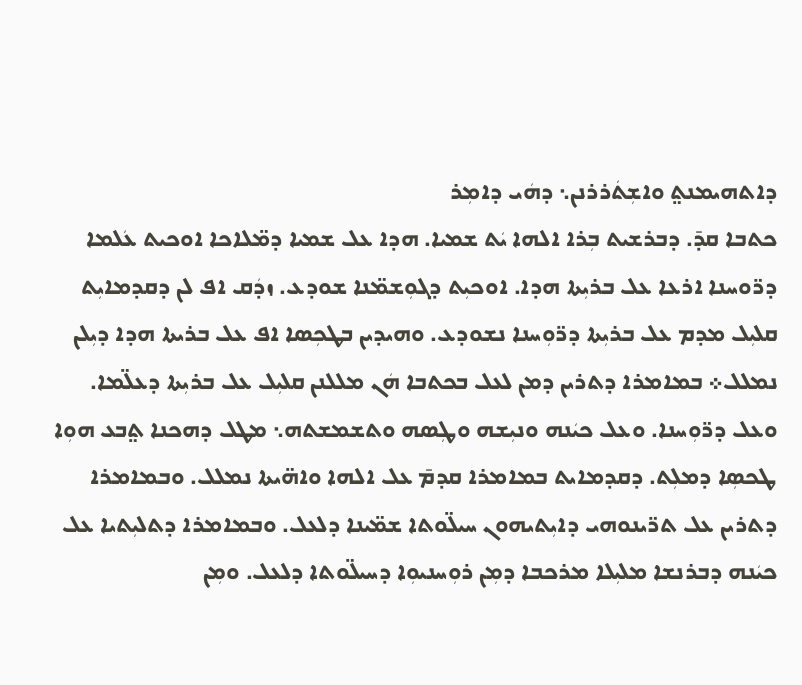ܕܐܬܗܝܡܢܬ݀ ܘܐܫܼܬܿܪܪܢܢ܆ ܕܗܿܝ ܕܐܡܼܪ
ܟܬܒܐ ܩܕ̄. ܕܒܪܫܝܬ ܒܼܪܐ ܐܠܗܐ ܝܿܬ ܫܡܝܐ. ܗܕܐ ܥܠ ܫܡܝܐ ܕܡ̈ܠܐܟܐ ܐܘܟܝܬ ܥܿܠܡܐ ܕܪ̈ܘܚܢܐ ܐܪܥܐ ܥܠ ܒܪܝܼܬܐ ܗܕܐ. ܐܘܟܝܼܬ ܕܓܘܼܫܡ̈ܢܐ ܫܘܕܥ. ܙܕܿܩ ܐܦ ܠܢ ܕܩܕܡܐܝܼܬ ܩܠܝܼܠ ܡܕܡ ܥܠ ܒܪܝܼܬܐ ܕܪ̈ܘܼܚܢܐ ܢܫܘܕܥ. ܘܗܝܕܝܢ ܒܛܟܼܣܐ ܐܦ ܥܠ ܒܪܝܬܐ ܗܕܐ ܕܝܼܠܢ ܢܡܠܠ܀ ܒܡܐܡܪܐ ܕܬܪܝܢ ܕܡܢ ܠܥܠ ܒܟܬܒܐ ܗܿܢ ܡܠܠܢܢ ܩܠܝܼܠ ܥܠ ܒܪܝܼܬܐ ܕܥܠ̈ܡܐ. ܘܥܠ ܕܪ̈ܘܼܚܢܐ. ܘܥܠ ܟܝܿܢܗ ܘܢܝܼܫܗ ܘܛܼܣܗ ܘܬܫܡܫܬܗ܆ ܡܛܠ ܕܗܟܢܐ ܬ݀ܒܥ ܗܘܼܐ ܛܟܣܼܐ ܕܡܠܼܬ. ܕܩܕܡܐܝܬ ܒܡܐܡܪܐ ܩܕܡ̄ ܥܠ ܐܠܗܐ ܘܐܗ̈ܝܬܐ ܢܡܠܠ. ܘܒܡܐܡܪܐ ܕܬܪܝܢ ܥܠ ܬܪ̈ܝܢܘܗܝ ܕܐܝܼܬܝܗܘܢ ܚܝܠ̈ܘܬܐ ܫܡ̈ܝܢܐ ܕܠܥܠ. ܘܒܡܐܡܪܐ ܕܬܠܝܼܬܝܐ ܥܠ ܟܝܿܢܗ ܕܒܪܢܫܐ ܡܠܝܼܠܐ ܡܪܟܒܐ ܕܡܼܢ ܪܘܼܚܢܝܘܼܐ ܕܚܝܠ̈ܘܬܐ ܕܠܥܠ. ܘܡܼܢ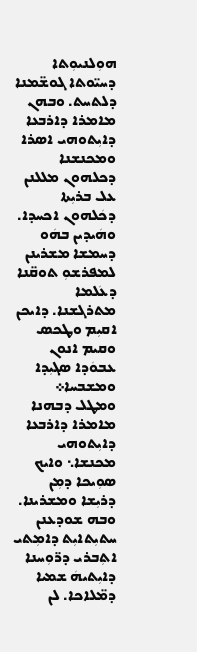ܗܘܼܠܢܝܘܼܬܐ ܕܚܝ̈ܘܬܐ ܓܘܫ̈ܡܢܐ ܕܠܬܚܬ. ܘܒܗܢ ܡܐܡܪܐ ܕܐܪܒܥܐ ܕܐܝܼܬܘܗܝ ܐܣܪܐ ܘܡܟܢܫܢܐ ܕܟܠܗܘܢ ܡܠܠܢܢ ܥܠ ܒܪܝܼܬܐ ܕܟܿܠܗܘܢ ܐܟܚܕܐ. ܘܗܿܝܕܝܢ ܒܗܿܘ ܕܚܡܫܐ ܡܫܪܝܢܢ ܠܡܦܪܫܘܼ ܬܘܩ̈ܢܐ ܕܥܿܠܡܐ ܡܬܪܓܫܢܐ. ܕܐܝܟܢ ܐܩܝܼܡ ܘܛܟܣ ܘܩܝܡ ܐܢܘܢ ܥܒܘܿܕܐ ܣܓܝܼܕܐ ܘܡܫܒܚܐ܀ ܘܡܛܠ ܕܒܗܢܐ ܡܐܡܪܐ ܕܐܪܒܥܐ ܕܐܝܼܬܘܗܝ ܡܟܢܫܐ܆ ܘܐܝܟ ܣܘܼܝܟܐ ܕܡܼܢ ܕܪܝܼܫܐ ܘܡܫܪܝܢܐ. ܘܒܗ ܫܘܕܥܢܢ ܚܬܝܼܬܐܝܼܬ ܕܐܡܼܬܝ ܐܬܼܒܪܝ ܕܪ̈ܘܼܚܢܐ ܕܐܝܼܬܝܗܿ ܫܡܝܐ ܕܡ̈ܠܐܟܐ. ܠܢ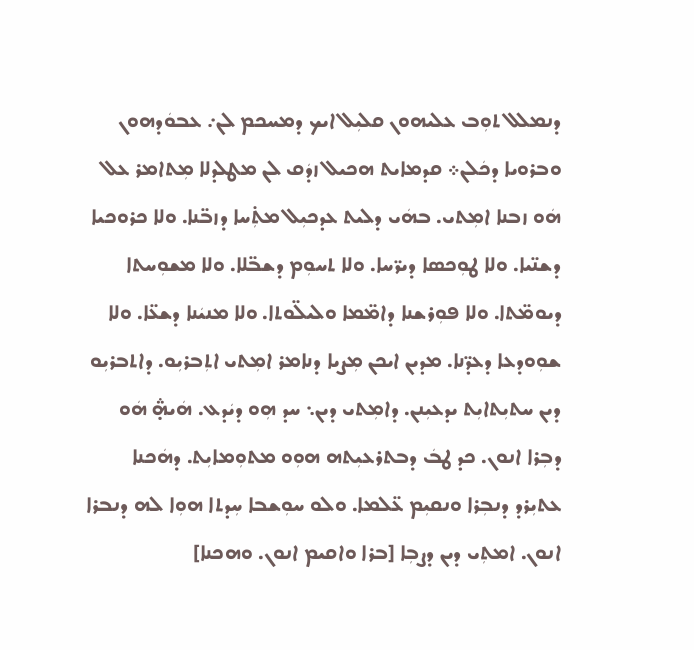ܕܢܡܠܠ ܬܘܼܒ ܥܠܝܗܘܢ ܩܠܝܼܠ ܐܝܟ ܕܡܚܟܡ ܠܢ܇ ܥܒܘܿܕܗܘܢ ܘܒܪܘܝܐ ܕܟܿܠܢ܀ ܩܕܡܐܝܬ ܗܟܝܠ ܙܕܿܩ ܠܢ ܡܛܠܕܠܐ ܡܼܬܐܡܪ ܥܠ ܗܿܘ ܙܒܢܐ ܐܡܼܬܝ. ܒܗܿܝ ܕܠܝܬ ܥܕܟܝܼܠ ܡܬܼ̇ܚܐ ܕܙܒ̈ܢܐ. ܘܠܐ ܟܪܘܟܝܐ ܕܫܢ̈ܝܐ. ܘܠܐ ܛܘܼܟܣܐ ܕܝܪ̈ܚܐ. ܘܠܐ ܬܚܘܼܡ ܕܫܒ̈ܠܐ. ܘܠܐ ܡܫܘܼܚܬܐ ܕܝܘܡ̈ܬܐ. ܘܠܐ ܦܘܼܪܫܢܐ ܕܐܡ̈ܡܐ ܘܠܝܠ̈ܘܬܐ. ܘܠܐ ܡܢܝܿܢܐ ܕܫܥ̈ܐ. ܘܠܐ ܫܘܼܘܕܥܐ ܕܥܕ̈ܢܐ. ܡܕܝܢ ܐܝܟܢ ܡܼܨܝܐ ܕܢܐܡܪ ܐܡܼܬܝ ܐܬܼܒܪܝܼܘ. ܕܐܬܒܪܝܼܘ ܕܝܢ ܚܬܝܼܬܐܝܼܬ ܝܕܥܝܼܢܢ. ܕܐܡܼܬܝ ܕܝܢ܆ ܚܕ ܗܼܘ ܕܝܿܕܥ. ܗܿܞ ܗܿܘ ܕܒܼܪܐ ܐܢܘܢ. ܟܕ ܛܒܿ ܕܒܬܪܥܝܼܬܗ ܗܘܼܘ ܡܬܘܼܡܐܝܼܬ. ܕܗܿܟܢܐ ܥܬܝܼܪܕ ܕܢܒܼܪܐ ܘܢܩܝܼܡ ܥ̈ܠܡܐ. ܘܠܘ ܚܘܼܫܒܐ ܚܼܕܬܐ ܗܘܼܐ ܠܗ ܕܢܒܪܐ ܐܢܘܢ. ܐܡܬܼܝ ܕܝܢ ܕܨܒܼܐ [ܒܪܐ ܘܐܩܝܡ ܐܢܘܢ. ܘܗܟܢܐ]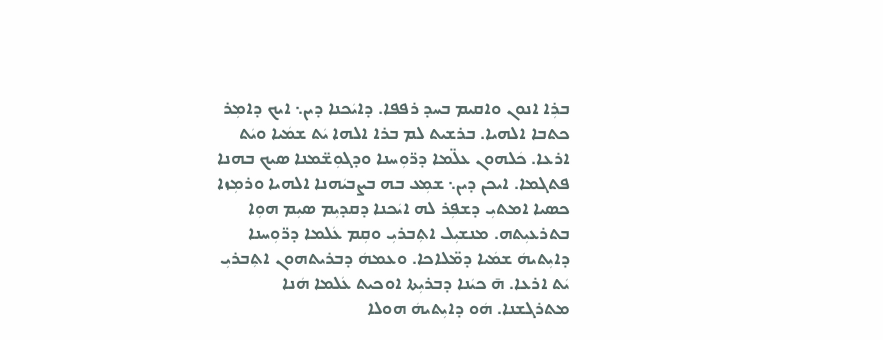ܒܪܼܐ ܐܢܘܢ ܘܐܩܝܡ ܒܚܕ ܪܦܦܐ. ܕܐܝܿܟܢܐ ܕܝܢ܆ ܐܝܟ ܕܐܡܼܪ ܟܬܒܐ ܐܠܗܝܐ. ܒܪܫܝܬ ܠܡ ܒܪܐ ܐܠܗܐ ܝܿܬ ܫܡܿܝܐ ܘܝܿܬ ܐܪܥܐ. ܟܿܠܗܘܢ ܥܠ̈ܡܐ ܕܪ̈ܘܼܚܢܐ ܘܕܓܘܼܫ̈ܡܢܐ ܣܝܟ ܒܗܢܐ ܦܬܓܡܐ. ܐܝܟܢ ܕܝܢ܆ ܫܡܼܥ ܒܗ ܒܨܒܝܿܗܢܐ ܐܠܗܝܐ ܘܪܡܼܙܐ ܟܣܝܐ ܐܡܬܝܼ ܕܫܦܼܪ ܠܗ ܐܝܿܟܢܐ ܕܩܕܝܼܡ ܣܝܼܡ ܗܘܼܐ ܒܬܪܥܝܼܬܗ. ܡܢܫܝܼܠ ܐܬܼܒܪܝܼ ܘܩܼܡ ܥܿܠܡܐ ܕܪ̈ܘܼܚܢܐ ܕܐܝܼܬܝܗܿ ܫܡܿܝܐ ܕܡ̈ܠܐܟܐ. ܘܥܡܗܿ ܕܒܪܝܬܗܘܢ ܐܬܼܒܪܝܼ ܝܿܬ ܐܪܥܐ. ܗ̄ ܟܝܿܢܐ ܕܒܪܝܼܬܐ ܐܘܟܝܬ ܥܿܠܡܐ ܗܿܢܐ ܡܬܪܓܫܢܐ. ܗܿܘ ܕܐܝܼܬܝܗܿ ܗܘܠܐ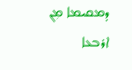ܕܡܩܝܡܐ ܡܼܢ ܐܪܒܥܐ